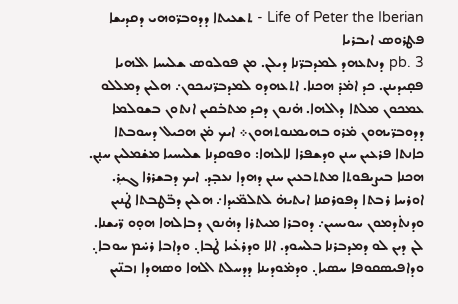Life of Peter the Iberian - ܬܫܥܝܬܐ ܕܕܘܒܪ̈ܘܗܝ ܕܩܕܝܫܐ ܦܛܪܘܣ ܐܝܒܪܝܐ
pb. 3 ܕܢܬܥܗܕ ܠܡܕܒܪ̈ܢܐ ܕܝܠܢ. ܡܢ ܦܘܠܘܣ ܫܠܝܚܐ ܐܠܗܝܐ ܦܩ̣ܝܕܝܢܢ. ܟܕ ܐܡ̇ܪ̣ ܗܟܢܐ. ܐܬܥܗܕܘ ܠܡܕܒܪ̈ܢܝܟܘܢ܇ ܗܠܝܢ ܕܡܠܠܘ ܥܡܟܘܢ ܡܠܬܐ ܕܐܠܗܐ. ܗ̇ܢܘܢ ܕܟܕ ܡܬܒ̇ܩܝܢ ܐܢܬܘܢ ܒܫܘܠܡܐ ܕܕܘܒܪ̈ܝܗܘܢ ܡ̇ܪܘ ܒܗܝܡܢܘܬܗܘܢ܀ ܐܝܟ ܡ̇ܢ ܗܟܝܠ ܕܚܘܒܬܐ ܟܐܢܬܐ ܦܪܥܝܢ ܚܢܢ ܘܕܫܦܪܐ ܠܐܠܗܐ: ܘܦܘܩܕܢܐ ܫܠܝܚܝܐ ܡܫ̇ܡܠܝܢ ܚܢ̣ܢ. ܗܟܢܐ ܒܝܨܝܦܘܬܐ ܡܬܬܒܥܝܢ ܚܢܢ ܕܗܕܐ ܢܥܒ̣ܕ. ܐܝܟ ܕܒܫܪܪܐ ܓܝܪ݂. ܐܘܪܚܐ ܪܒܬܐ ܕܦܘܪܩܢܐ ܐܝܬܝܗ̇ ܠܬܠܡ̈ܝܕܐ܇ ܗܠܝܢ ܕܒ̈ܛܒܬܐ ܛ̇ܢܝܢ ܘܕܢܬ̇ܕܡܘܢ ܚܘܝܚܝܢ܇ ܕܘܒܪܐ ܡܝܬܪܐ ܕܗ̇ܢܘܢ ܕܒܐܠܗܐ ܗܘ̣ܘ ܪ̈ܝܫܢܐ. ܠܢ ܕܝܢ ܠܘ ܕܡܕܒܪܢܐ ܒܠܚܘܕ. ܐܠܐ ܘܕܪܥ̇ܝܐ ܛ̇ܒܐ܉ ܘܕܐܒܐ ܪܚ̇ܡ ܚܘܒܐ܉ ܘܕܐܦܝܣܩܘܦܐ ܚܣܝܐ܉ ܘܕܡ̇ܘܕܝܢܐ ܕܕܚܠܬ ܐܠܗܐ ܘܣܗܕܐ ܙܒܢ̈ܝܢ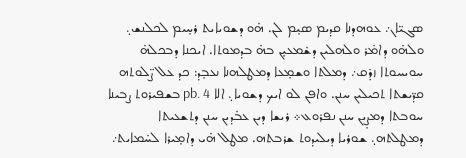ܣܓܝ̈ܐܢ܇ ܥܘܗܕܢܐ ܩܕܝܡ ܣܝ̣ܡ ܠܢ. ܗ̇ܘ ܕܫܘܝܐܝܬ ܪܚ̣ܝܡ ܠܟܠܢܫ܉ ܘܠܗ̇ܘ ܕܐܡ̇ܪ ܘܠܗܠܝܢ ܕܫ̇ܡܥܝ̣ܢ ܒܗ̇ ܒܕܡܘܬܐ. ܐܝܟܢܐ ܕܒܟܠܗ̇ ܚܘܝܚܘܬܐ ܙܕ̇ܩ܇ ܕܡܠܬܐ ܘܫܡ̣ܥܐ ܕܡܛܠܗܢܐ ܢܥܒ̣ܕ: ܟܕ ܥܠ ܨ̈ܠܘܬܗ ܩܕ̈ܝܫܬܐ ܬܟܝܠܝܢ ܚܢܢ. ܘܐܦܢ ܠܘ ܐܝܟ ܕܫܘܝܐ܉ ܐܠܐ pb. 4 ܒܫܦܝܪܘܬ ܨܒܝܢܐ ܚܘܒܬܐ ܕܡܨ̣ܝܢ ܚܢܢ ܢܦܪܘܥ܀ ܪܝܫܐ ܕܝܢ ܥܒ̇ܕܝܢ ܚܢܢ ܕܬܫܥܝܬܐ ܕܡܛܠܬܗ܉ ܫܘܪܝܐ ܕܝܠܝܕܘܬ ܫܪܒܬܗ. ܡܛܠ ܗ̇ܝ ܕܐܡ̣ܝܪܐ ܠܚ̇ܡܐܝܬ܇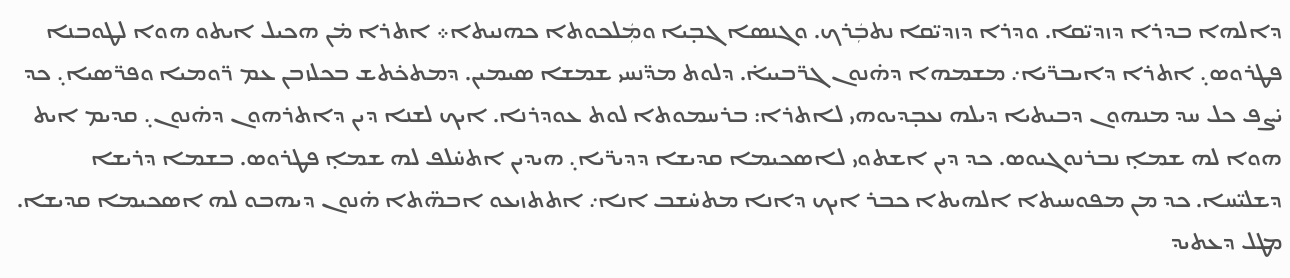ܕܐܠܗܐ ܒܕܪܐ ܕܙܕܝ̈ܩܐ. ܘܕܪܐ ܕܙܕܝ̈ܩܐ ܢܬܒܲܪܟ. ܘܓܢܣܐ ܓܒ̣ܝܐ ܘܡܲܠܟܘܬܐ ܟܗܢܝܬܐ܀ ܐܬܪܐ ܡ̇ܢ ܗܟܝܠ ܐܝܬܘ ܗܘܐ ܠܛܘܒܢܐ ܦܛܪܘܣ܉ ܐܬܪܐ ܕܐܝܒܪ̈ܝܐ܇ ܡܫܡܗܐ ܕܗ̇ܢܘܢ ܓܪ̈ܒܝܝܐ̇. ܕܠܘܬ ܡܕ̈ܢܚܝ ܫܡܫܐ ܣܝܡܝܢ. ܕܡܬܟ̇ܬܫ ܒܟܠܙܒܢ ܥܡ ܪ̈ܘܡܝܐ ܘܦܪ̈ܣܝܐ܉ ܟܕ ܝ̇ܨܦ ܟܠ ܚܕ ܡܢܗܘܢ ܕܒܝܬܝܐ ܕܝܠܗ ܢܥܒ̣ܕܝܘܗܝ ܠܐܬܪܐ: ܒܪܚܡܘܬܐ ܠܘܬ ܥܘܕܪܢܐ. ܐܝܟ ܠܫܢܐ ܕܝܢ ܕܐܬܪܗܘܢ ܕܗ̇ܢܘܢ܉ ܩܕܝܡ ܐܝܬ ܗܘܐ ܠܗ ܫܡܐ̣ ܢܒܪܢܘܓܝܘܣ. ܟܕ ܕܝܢ ܐܫܬܘܝ ܠܐܣܟܝܡܐ ܩܕܝܫܐ ܕܕܝܪ̈ܝܐ܉ ܗܝܕܝܢ ܐܬܚ̇ܠܦ ܠܗ ܫܡܐ̣ ܦܛܪܘܣ. ܒܫܡܐ ܕܪܝܫܐ ܕܫܠܝ̈ܚܐ. ܟܕ ܡܢ ܡܦܘܚܝܬܐ ܐܠܗܝܬܐ ܟܒܪ ܐܝܟ ܕܐܢܐ ܡܬܚ̇ܫܒ ܐܢܐ܇ ܐܬܬܙܝܥܘ ܐܒܗ̈ܬܐ ܗ̇ܢܘܢ ܕܝܗܒܘ ܠܗ ܐܣܟܝܡܐ ܩܕܝܫܐ. ܡܛܠ ܕܥܬܝܕ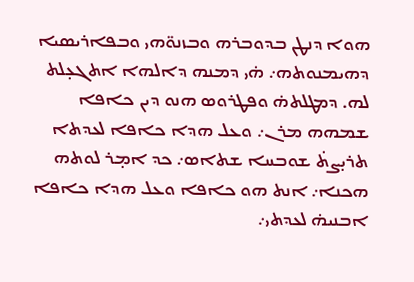ܗܘܐ ܕܢܛܢ ܒܕܘܒܪܗ ܘܒܙܢܘ̈ܗܝ ܘܒܦܐܪܝܣܝܐ ܕܗܝܡܢܘܬܗ܇ ܗ̇ܝ ܕܡܢܗ ܕܐܠܗܐ ܐܬܓܥ̣ܠܬ ܠܗ. ܕܡܛܠܬܗ̇ ܘܦܛܪܘܣ ܗܢܘ ܕܝܢ ܟܐܦܐ ܫܡܗܗ ܡܪܢ܇ ܘܥܠ ܗܕܐ ܟܐܦܐ ܠܥܕܬܐ ܬܪܝ̣ܨܬ̇ ܫܘܒܚܐ ܫܬܐܣ܇ ܟܕ ܐܡ̣ܪ ܠܘܬܗ ܗܟܢܐ܇ ܐܢܬ ܗܘ ܟܐܦܐ ܘܥܠ ܗܕܐ ܟܐܦܐ ܐܒܢܝܗ̇ ܠܥܕܬܝ܇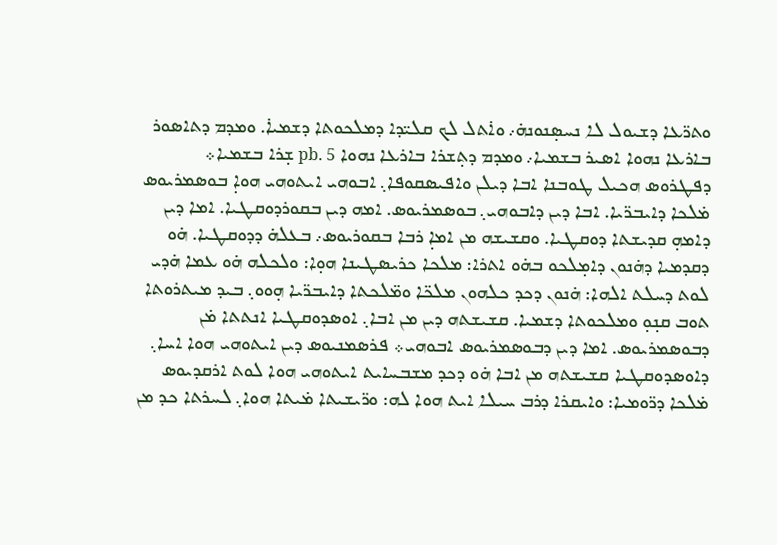ܘܬܪ̈ܥܐ ܕܫܝܘܠ ܠܐ ܢܚܣ̣ܢܘܢܗ̇܇ ܘܐ̇ܬܠ ܠܟ ܩܠܝ̈ܕܐ ܕܡܠܟܘܬܐ ܕܫܡܝܐ̇. ܘܡܕܡ ܕܬܐܣܘܪ ܒܐܪܥܐ ܢܗܘܐ ܐܣܝܪ ܒܫܡܝܐ܇ ܘܡܕܡ ܕܬ̣ܫܪܐ ܒܐܪܥܐ ܢܗܘܐ pb. 5 ܫ̣ܪܐ ܒܫܡܝܐ܀ ܕܦܛܪܘܣ ܗܟܝܠ ܛܘܒܢܐ ܐܒܐ ܕܝܠܢ ܘܐܦܝܣܩܘܦܐ܉ ܐܒܘܗܝ ܐܝܬܘܗܝ ܗܘܐ̣ ܒܘܣܡܪܝܘܣ ܡ̇ܠܟܐ ܕܐܝܒܪ̈ܝܐ. ܐܒܐ ܕܝܢ ܕܐܒܘܗܝ܉ ܒܘܣܡܪܝܘܣ. ܐܡܗ ܕܝܢ ܒܩܘܪܕܘܩܛܝܐ. ܐܡܐ ܕܝܢ ܕܐܡܗ̣ ܩܕܝܫܬܐ ܕܘܩܛܝܐ. ܘܩܫܝܫܗ ܡܢ ܐܡܐ̣ ܪܒܐ ܒܩܘܪܝܘܣ܇ ܒܥܠܗ̇ ܕܕܘܩܛܝܐ. ܗ̇ܘ ܕܩܕܡܝܐ ܕܗ̇ܢܘܢ ܕܐܡ̣ܠܟܘ ܒܗ̇ܘ ܐܬܪܐ: ܡܠܟܐ ܟܪܝܣܛܝܢܐ ܗܘ̣ܐ: ܘܠܟܠܗ ܗ̇ܘ ܥܡܐ ܗ̇ܕܝ ܠܘܬ ܕܚܠܬ ܐܠܗܐ: ܗ̇ܢܘܢ ܕܟܕ ܟܠܗܘܢ ܡܠܟ̈ܐ ܘܡ̈ܠܟܬܐ ܕܐܝܒܪ̈ܝܐ ܗ̣ܘܘ܉ ܒܝܕ ܡܝܬܪܘܬܐ ܬܘܒ ܩܢ̣ܘ̣ ܘܡܠܟܘܬܐ ܕܫܡܝܐ. ܩܫܝܫܬܗ ܕܝܢ ܡܢ ܐܒܐ܉ ܐܘܣܕܘܩܛܝܐ ܐܢܬܬܐ ܡ̇ܢ ܕܒܘܣܡܪܝܘܣ. ܐܡܐ ܕܝܢ ܕܒܘܣܡܪܝܘܣ ܐܒܘܗܝ܀ ܦܪܣܡܢܝܘܣ ܕܝܢ ܐܝܬܘܗܝ ܗܘܐ ܐܚܐ܉ ܕܐܘܣܕܘܩܛܝܐ ܩܫܝܫܬܗ ܡܢ ܐܒܐ ܗ̇ܘ ܕܟܕ ܡܫܒܚܐܝܬ ܐܝܬܘܗܝ ܗܘܐ ܠܘܬ ܐܪܩܕܝܘܣ ܡ̇ܠܟܐ ܕܪ̈ܘܡܝܐ: ܘܐܝܩܪܐ ܕܪܒ ܚܝܠܐ ܐܝܬ ܗܘܐ ܠܗ: ܘܪ̈ܝܫܝܬܐ ܡ̇ܝܬܐ ܗܘܐ܉ ܠܚܪܬܐ ܟܕ ܡܢ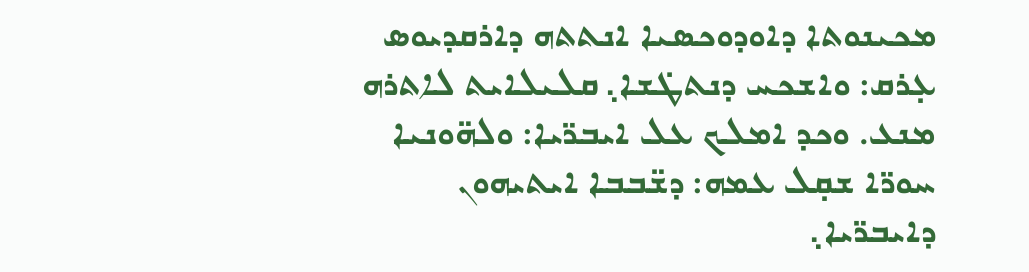ܡܟܝܢܘܬܐ ܕܐܘܕܘܟܣܝܐ ܐܢܬܬܗ ܕܐܪܩܕܝܘܣ ܥ̣ܪܩ: ܘܐܫܟܚ ܕܢܬܛ̇ܫܐ܉ ܩܠܝܠܐܝܬ ܠܐܬܪܗ ܡܢܥ. ܘܟܕ ܐܡܠܟ ܥܠ ܐܝܒܪ̈ܝܐ: ܘܠܗ̈ܘܢܝܐ ܚܘܪ̈ܐ ܫܩ̣ܠ ܥܡܗ: ܕܫ̈ܒܒܐ ܐܝܬܝܗܘܢ ܕܐܝܒܪ̈ܝܐ܉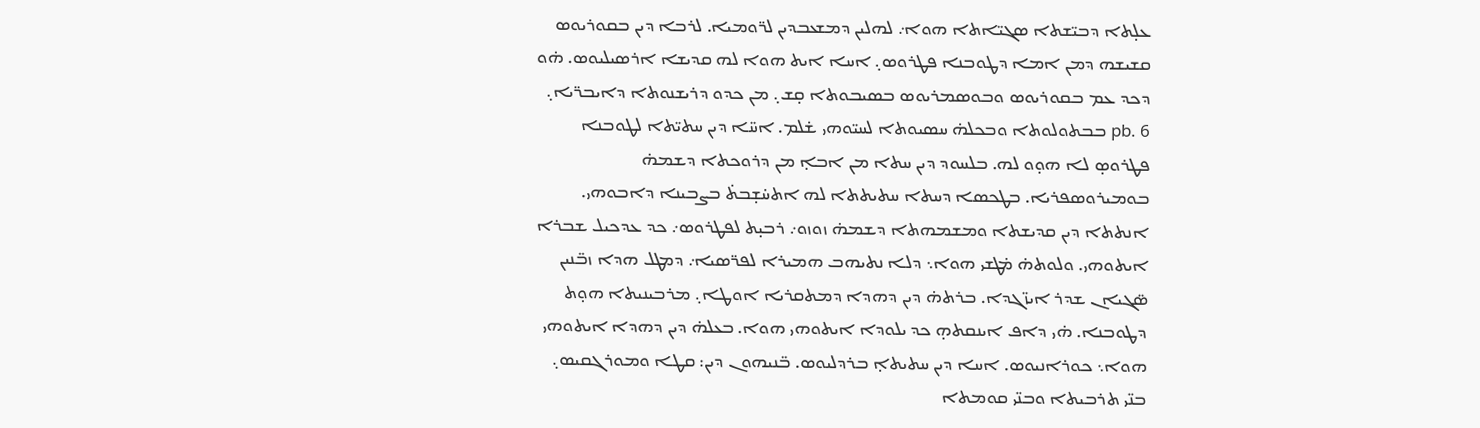ܥܠ̣ܬܐ ܕܒܝ̈ܫܬܐ ܣܓܝ̈ܐܬܐ ܗܘܐ܇ ܠܗܠܝܢ ܕܡܫܥܒܕܝܢ ܠܪ̈ܘܡܝܐ. ܠܪܒܐ ܕܝܢ ܒܩܘܪܝܘܣ ܩܫܝܫܗ ܕܡܢ ܐܡܐ ܕܛܘܒܢܐ ܦܛܪܘܣ܉ ܐܚܐ ܐܝܬ ܗܘܐ ܠܗ ܩܕܝܫܐ ܐܪܣܝܠܝܘܣ. ܗ̇ܘ ܕܟܕ ܥܡ ܒܩܘܪܝܘܣ ܘܒܘܣܡܪܝܘܣ ܒܣܝܒܘܬܐ ܩ̣ܫ܉ ܡܢ ܟܕܘ ܕܪܝܫܢܘܬܐ ܕܐܝܒܪ̈ܝܐ܉ pb. 6 ܒܒܬܘܠܘܬܐ ܘܒܟܠܗ̇ ܚܣܝܘܬܐ ܠܚܝ̈ܘܗܝ ܫ̇ܠܡ. ܐܚ̈ܐ ܕܝܢ ܚܬܝ̈ܬܐ ܠܛܘܒܢܐ ܦܛܪܘܣ̣ ܠܐ ܗܘ̣ܘ ܠܗ. ܒܠܚܘܕ ܕܝܢ ܚܬܐ ܡܢ ܐܒܐ̣ ܡܢ ܕܪܘܟܬܐ ܕܫܡܗ̇ ܒܘܡܝܪܘܣܦܪܝܐ. ܒܛܟܣܐ ܕܚܬܐ ܚܬܝܬܬܐ ܠܗ ܐܬܚ̇ܫ̣ܒܬ̇ ܒܨܒܝܢܐ ܕܐܒܘܗܝ. ܐܢܬܬܐ ܕܝܢ ܩܕܝܫܬܐ ܘܡܫܡܗܬܐ ܕܫܡܗ̇ ܙܘܙܘ܇ ܪܒܝ̣ܬ ܠܦܛܪܘܣ܇ ܟܕ ܥܕܟܝܠ ܫܒܪܐ ܐܝܬܘܗܝ. ܘܠܘܬܗ̇ ܡ̇ܛܫܝ ܗܘܐ܆ ܕܠܐ ܢܬܝܗܒ ܗܡܝܪܐ ܠܦܪ̈ܣܝܐ܇ ܕܡܛܠ ܗܕܐ ܙܒ̈ܢܝܢ ܣ̈ܓܝܐܢ ܫܕܪ ܐܝܙ̈ܓܕܐ. ܒܪܬܗ̇ ܕܝܢ ܕܗܕܐ ܕܡܬܩܪܝܐ ܐܘܛܐ܉ ܡܪܒܝܢܝܬܐ ܗܘ̣ܬ ܕܛܘܒܢܐ. ܗ̇ܝ ܕܐܦ ܐܝܢܩܬܗ̣ ܟܕ ܝܠܘܕܐ ܐܝܬܘܗܝ ܗܘܐ. ܒܥܠܗ̇ ܕܝܢ ܕܗܕܐ ܐܝܬܘܗܝ ܗܘܐ܆ ܟܘܪܐܢܝܘܣ. ܐܚܐ ܕܝܢ ܚܬܝܬܐ̣ ܒܪܕܠܝܘܣ. ܒ̈ܢܝܗܘܢ ܕܝܢ: ܩܛܐ ܘܡܘܪܓܩܝܣ܉ ܒܢ̈ܝ ܬܪܒܝܬܐ ܘܒܢ̈ܝ ܩܘܡܬܐ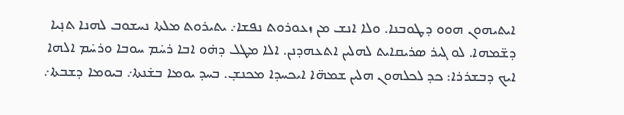ܐܝܬܝܗܘܢ ܗܘܘ ܕܛܘܒܢܐ. ܘܠܐ ܐܢܫ ܡܢ ܙܥܘܪܘܬ ܢܦܫܐ܇ ܝܬܝܪܘܬ ܡܠܬܐ ܢܚܫܘܒ ܠܗܢܐ ܬܢ̣ܝܐ ܕܫ̈ܡܗܐ. ܠܘ ܓܝܪ ܣܪܝܩܐܝܬ ܠܗܠܝܢ ܐܬܥܗܕܢܢ. ܐܠܐ ܡܛܠ ܕܗ̇ܘ ܐܒܐ ܪܚ̇ܡ ܚܘܒܐ ܘܪܚ̇ܡ ܐܠܗܐ ܐܝܟ ܕܒܫܪܪܐ: ܟܕ ܠܟܠܗܘܢ ܗܠܝܢ ܫܡܗ̈ܐ ܐܝܟܚܕܐ ܡܟܢܫ̣. ܒܚܕ ܝܘܡܐ ܒܫ̇ܢܬܐ܇ ܒܝܘܡܐ ܕܫܒܬܐ܇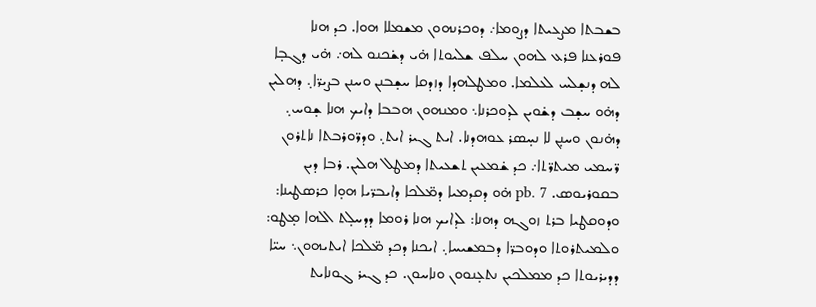ܒܫܒܬܐ ܡܨܥܝܬܐ ܕܨܘܡܐ܇ ܕܘܟܪܢܗܘܢ ܡܫܡܠܐ ܗܘܐ. ܟܕ ܗܢܐ ܦܘܪܥܢܐ ܦܪܥ ܠܗܘܢ ܚܠܦ ܫܠܝܘܬܐ ܗ̇ܝ ܕܫ̇ܟܢܘ ܠܗ܇ ܗ̇ܝ ܕܓܒ̣ܐ ܠܗ ܕܢܫ̣ܠܚ ܠܥܠܡܐ. ܘܡܛܠܗܕܐ ܕܙܕܩܐ ܚܫ̣ܒܢܢ ܘܚܢܢ ܒܨܝܪ̈ܐ܉ ܕܗܠܝܢ ܕܗ̇ܘ ܚܫ̣ܒ ܕܫ̇ܘܝܢ ܠܕܘܟܪܢܐ܆ ܘܡܢܗܘܢ ܗܒܒܐ ܕܐܝܟ ܗܢܐ ܫ̣ܘܚ܉ ܕܗ̇ܢܘܢ ܘܚܢ̣ܢ ܠܐ ܢܚ̣ܣܪ ܥܘܗܕܢܐ. ܐܝܬ ܓܝܪ ܐܝܬ܉ ܘܕܪ̈ܘܪܒܬܐ ܢܐܬܪܘܢ ܪ̈ܚܡܝ ܡܝܬܪ̈ܬܐ܇ ܟܕ ܫ̇ܡܥܝܢ ܬܫܥܝܬܐ ܕܡܛܠ ܗܠܝܢ. ܪܒܐ ܕܝܢ ܒܩܘܪܝܘܣ. pb. 7 ܗ̇ܘ ܕܩܕܡܝܐ ܕܡ̈ܠܟܐ ܕܐܝܒܪ̈ܝܐ ܗܘ̣ܐ ܟܪܣܛܝܢܐ: ܘܕܘܩܛܝܐ ܒܪܬ ܙܘܓܗ ܕܗܢܐ: ܠܕܐܝܟ ܗܢܐ ܪܘܡܐ ܕܕܚܠ̣ܬ ܐܠܗܐ ܡ̣ܛܘ: ܘܠܡܝܬܪܘܬܐ ܘܕܘܒܪ̈ܐ ܕܒܡܫܝܚܐ܉ ܐܝܟܢܐ ܕܟܕ ܡ̈ܠܟܐ ܐܝܬܝܗܘܢ܆ ܚܝ̈ܐ ܕܕܝܪܝܘܬܐ ܟܕ ܡܡܠܟܝܢ ܢܬܥ̣ܢܘܘܢ ܘܢܐܚܘܢ. ܟܕ ܓܝܪ ܓܘܢܐܝܬ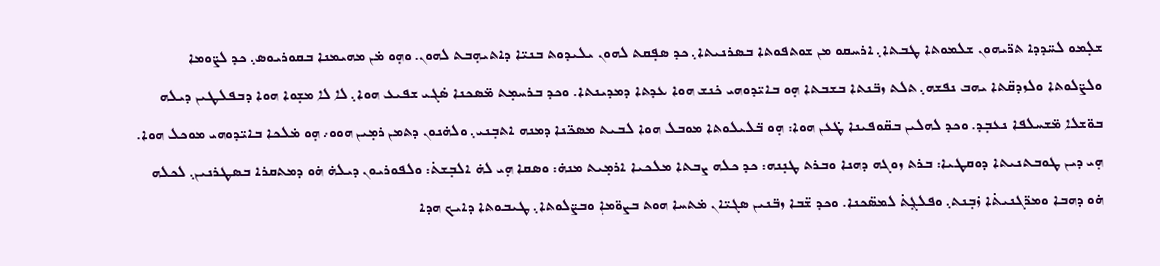ܫܠ̣ܡܘ ܠܚ̈ܕܕܐ ܬܪ̈ܝܗܘܢ ܫܠܡܘܬܐ ܛܒܬܐ܉ ܐܪܚܩܘ ܡܢ ܫܘܬܦܘܬܐ ܒܣܪܢܝܬܐ܉ ܟܕ ܣܦ̣ܩܬ ܠܗܘܢ ܝܠܝܕܘܬ ܒܢܝ̈ܐ ܕܐܬܝܗ̣ܒܬ ܠܗܘܢ. ܘܗ̣ܘ ܡ̇ܢ ܡܗܝܡܢܐ ܒܩܘܪܝܘܣ܉ ܟܕ ܠܨ̈ܘܡܐ ܘܠܨ̈ܠܘܬܐ ܘܠܙܕܩ̈ܬܐ ܝܗܒ ܢܦܫܗ܉ ܬܠܬ ܙܒ̈ܢܬܐ ܒܫܒܬܐ ܗ̣ܘ ܒܐܝ̈ܕܘܗܝ ܟ̇ܢܫ ܗܘܐ ܥܕܬܐ ܕܡܕܝܢܬܐ. ܘܟܕ ܒܪܚܡ̣ܬ ܡ̈ܣܟܢܐ ܣ̇ܓܝ ܫܦܝܥ ܗܘܐ܉ ܠܐ ܠܐ ܡܫ̣ܘܐ ܗܘܐ ܕܒܦܠܛܝܢ ܕܝܠܗ ܒܘ̈ܫܠܐ ܡ̈ܫܚܠܦܐ ܢܥܒ̣ܕ. ܘܟܕ ܠܗܠܝܢ ܒܩ̈ܘܦܝܢܐ ܛ̇ܥܢ ܗܘܐ: ܗ̣ܘ ܒ̈ܠܝܠܘܬܐ ܡܘܒܠ ܗܘܐ ܠܒܝܬ ܡܣܟ̈ܢܐ ܕܡܢܗ ܐܬܒ̣ܢܝ܉ ܘܠܗ̇ܢܘܢ ܕܬܡܢ ܪܡ̣ܝܢ ܗܘܘ܇ ܗ̣ܘ ܡ̇ܠܟܐ ܒܐܝ̈ܕܘܗܝ ܡܘܟܠ ܗܘܐ. ܗ̣ܝ ܕܝܢ ܛܘܒܬܢܝܬܐ ܕܘܩܛܝܐ: ܒܪܬ ܙܘܓܗ ܕܗܢܐ ܘܒܪܬ ܛܢ̣ܢܗ: ܟܕ ܟܠܗ ܨܒܬܐ ܡܠܟܝܐ ܐܪܡ̣ܝܬ ܡܢܗ̇: ܘܣܩܐ ܗ̣ܝ ܠܗ̇ ܐܠܒ̣ܫܬ̇: ܘܠܦܘܪܝܘܢ ܕܝܠܗ̇ ܗ̇ܘ ܕܡܬܩܪܐ ܒܣܛܪܢܝܢ܉ ܠܟܠܗ ܗ̇ܘ ܕܗܒܐ ܘܡܪ̈ܓܢܝܬ̇ܐ ܙ̇ܒ̣ܢܬ܉ ܘܦܠܓ̣ܬ̇ ܠܡܣ̈ܟܢܐ. ܘܟܕ ܫ̈ܒܐ ܙܒ̈ܢܝܢ ܣܓܝ̈ܐܢ ܡ̇ܬܚܐ ܗܘܬ ܒܨܘ̈ܡܐ݂ ܘܒܨ̈ܠܘܬܐ܉ ܛܝܒܘܬܐ ܕܐܝܟ ܗܕܐ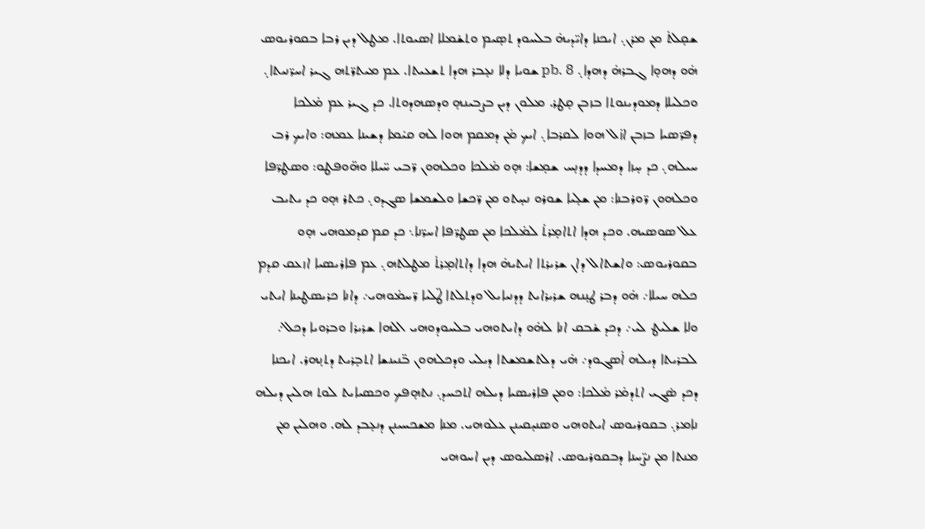ܫܩ̣ܠܬ̇ ܡܢ ܡܪܢ܉ ܐܝܟܢܐ ܕܐܝ̈ܕܝܗ̇ ܒܠܚܘܕ ܬܣ̣ܝܡ ܘܬܫ̇ܡܠܐ ܐܣܝܘܬܐ. ܡܛܠ ܕܝܢ ܪܒܐ ܒܩܘܪܝܘܣ ܗ̇ܘ ܕܗܘ̣ܐ ܓܒܪܗ̇ ܕܗܕܐ܉ pb. 8 ܫܘܝܐ ܕܠܐ ܢܥ̣ܒܪ ܗܕܐ ܬܫܥܝܬܐ. ܥܡ ܡܝܬܪ̈ܬܗ ܓܝܪ ܐܚܪ̈ܢܝܬܐ܉ ܘܟܠܝܠܐ ܕܡܘܕܝܢܘܬܐ ܒܙܒܢ ܩ̣ܛܪ. ܡܠܘܢ ܕܝܢ ܒܨܒܝܢܗ̣ ܘܕܣܗܕܘܬܐ. ܟܕ ܓܝܪ ܥܡ ܡ̇ܠܟܐ ܕܦܪ̈ܣܝܐ ܒܙܒܢ ܐܙ̇ܠ ܗܘܐ ܠܩܪܒܐ܉ ܐܝܟ ܡ̇ܢ ܕܡܩܡ ܗܘܐ ܠܗ ܩܝ̇ܡܐ ܕܫܝܢܐ ܥܡܗ: ܘܐܝܟ ܪܒ ܚܝܠܗ܉ ܟܕ ܚ̣ܙܐ ܕܡܚܕܐ ܕܕܢ̣ܚ ܫܡ̣ܫܐ: ܗ̣ܘ ܡ̇ܠܟܐ ܘܟܠܗܘܢ ܪ̈ܒܝ ܚ̈ܝܠܐ ܘܗ̈ܘܦܛܘ: ܘܣܛܪ̈ܦܐ ܘܟܠܗܘܢ ܪ̈ܘܪܒܢܐ: ܡܢ ܫܠ̣ܝܐ ܫܘܪܘ ܢܚ̣ܬܘ ܡܢ ܪ̈ܟܫܐ ܘܠܫܡܫܐ ܣܓܕܘ܉ ܟܬܪ ܗ̣ܘ ܟܕ ܝܬܝܒ ܥܠ ܣܘܣܝܗ. ܘܟܕ ܗܕܐ ܐܬܐܡ̣ܪܬ̇ ܠܡ̇ܠܟܐ ܡܢ ܣܛܪ̈ܦܐ ܐܚܪ̈ܢܐ܆ ܟܕ ܩܡ ܩܕܡܘܗܝ ܗ̣ܘ ܒܩܘܪܝܘܣ: ܘܐܫܬܐܠ ܕܐܢ ܫܪܝܪܬܐ ܐܝܬܝܗ̇ ܗܕܐ ܕܐܬܐܡ̣ܪܬ̇ ܡܛܠܬܗ܉ ܥܡ ܦܐܪܝܣܝܐ ܐܙܥܩ ܩܕܡ ܟܠܗ ܚܝܠܐ܇ ܗ̇ܘ ܕܒܪ ܛܢ̣ܢܗ ܫܪܝܪܐܝܬ ܕܕܢܝܐܝܠ ܘܕܬܠܬܐ ܛ̈ܠܝܐ ܪ̈ܚܡ̇ܘܗܝ܇ ܕܐܢܐ ܟܪܝܣܛܝܢܐ ܐܝܬܝ ܘܠܐ ܫܠܝܛ ܠܝ܇ ܕܟܕ ܫ̇ܒܩ ܐܢܐ ܠܗ̇ܘ ܕܐܝܬܘܗܝ ܒܠܚܘܕܘܗܝ ܐܠܗܐ ܫܪܝܪܐ ܘܒܪܘܝܐ ܕܟܠ܇ ܠܒܪܝܬܐ ܕܝܠܗ ܐ̇ܣܓܘܕ܇ ܗ̇ܝ ܕܠܬܫܡܫܬܐ ܕܝܠܝ ܘܕܟܠܗܘܢ ܒ̈ܢܝܢܫܐ ܐܬܒ̣ܪܝܬ ܕܬܢ̣ܗܪ. ܐܝܟܢܐ ܕܟܕ ܣ̇ܓܝ ܐܬܕܡ̇ܪ ܡ̇ܠܟܐ: ܘܡܢ ܦܐܪܝܣܝܐ ܕܝܠܗ ܐܬܟܚܕ܉ ܢܬܗ̣ܦܟ ܘܟܣܝܐܝܬ ܠܘܬ ܗܠܝܢ ܕܝܠܗ ܢܐܡܪ܉ ܒܩܘܪܝܘܣ ܐܝܬܘܗܝ ܘܣܢܝ̣ܩܝܢܢ ܥܠܘܗܝ. ܡܢܐ ܡܫܟܚܝܢܢ ܕܢܥ̣ܒܕ ܠܗ. ܘܗܠܝܢ ܡܢ ܡܢܬܐ ܡܢ ܢܨ̈ܚܢܐ ܕܒܩܘܪܝܘܣ. ܐܪܣܠܝܘܣ ܕܝܢ ܐܚܘܗܝ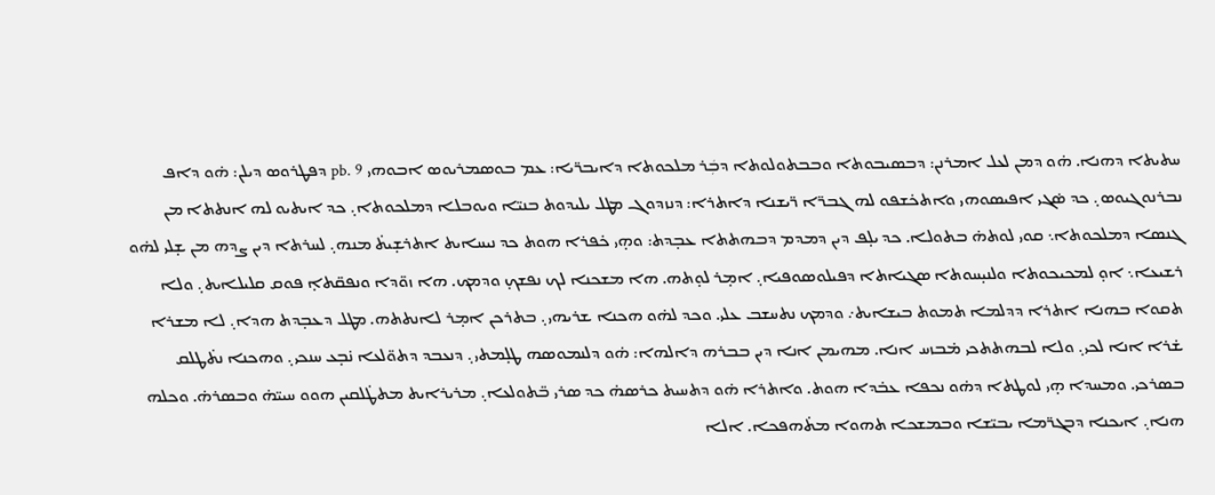ܚܬܝܬܐ ܕܗܢܐ. ܗ̇ܘ ܕܡܢ ܠܥܠ ܐܡܪܢܢ: ܕܒܣܝܒܘܬܐ ܘܒܒܬܘܠܘܬܐ ܕܒܲܪ ܡܠܟܘܬܐ ܕܐܝܒܪ̈ܝܐ: ܥܡ ܒܘܣܡܪܝܘܣ ܐܒܘܗܝ pb. 9 ܕܦܛܪܘܣ ܕܝܠܢ: ܗ̇ܘ ܕܐܦ ܢܒܪܢܘܓܝܘܣ܉ ܟܕ ܣ̇ܓܝ ܐܦܝܣܘܗܝ ܘܐܬܟ̇ܫܦܘ ܠܗ ܓܒܪ̈ܐ ܪ̈ܝܫܢܐ ܕܐܬܪܐ: ܕܢܙܕܘܓ ܡܛܠ ܝܠܝܕܘܬ ܒܢܝ̈ܐ ܘܝܘܒܠܐ ܕܡܠܟܘܬܐ܉ ܟܕ ܐܝܬܝܘ ܠܗ ܐܢܬܬܐ ܡܢ ܓܢܣܐ ܕܡܠܟܘܬܐ܆ ܩܘܝ ܠܘܬܗ̇ ܒܬܘܠܐ. ܟܕ ܝܠ̣ܦ ܕܝܢ ܕܡܕܡ ܕܒܗܬܬܐ ܥܒ̣ܕܬ: ܘܗ̣ܝ ܟ̇ܦܪܐ ܗܘܬ ܟܕ ܢܝܚܐܝܬ ܐܬܪܫ̣ܝܬ̇ ܡܢܗ܉ ܠܚܪܬܐ ܕܝܢ ܨܕܗ ܡܢ ܫ̣ܠܝ ܠܗ̇ܘ ܪܫܝܥܐ܆ ܐܘ̣ ܠܡܟܝܟܘܬܐ ܘܠܢܝ̣ܚܘܬܐ ܣܓܝܐܬܐ ܕܦܝܠܘܣܘܦܝܐ܉ ܐܡ̣ܪ ܠܘ̣ܬܗ. ܗܐ ܡܫܟܢܐ ܠܟ ܢܦܫܟ̣ ܘܕܡܟ. ܗܐ ܙܘ̈ܕܐ ܘܢܦܩ̈ܬܐ̣ ܦܘܩ ܩܠܝܠܐܝܬ܉ ܘܠܐ ܬܩܘܐ ܒܗܢܐ ܐܬܪܐ ܕܕܠܡܐ ܬܡܘܬ ܒܝܫܐܝܬ܇ ܘܕܡܟ ܢܬܚܫܒ ܥܠܝ. ܘܟܕ ܠܗ̇ܘ ܗܟܢܐ ܫܪܝܗܝ܉ ܒܬܪܟܢ ܐܡ̣ܪ ܠܐܢܬܬܗ. ܡܛܠ ܕܥܒ̣ܕܬ ܗܕܐ܉ ܠܐ ܡܫܪܐ ܫ̇ܪܐ ܐܢܐ ܠܟܝ܉ ܘܠܐ ܠܒܗܬܬܟܝ ܡ̇ܒܙܚ ܐܢܐ. ܡܗܝܡܢ ܐܢܐ ܕܝܢ ܒܒܪܗ ܕܐܠܗܐ: ܗ̇ܘ ܕܠܢܡܘܣܗ ܛܠ̣ܡܬܝ܉ ܕܢܥܒܕ ܕܬܘ̈ܠܥܐ ܢ̇ܒ̣ܥ ܚܢܟܝ܉ ܘܗܟܢܐ ܢܬ̇ܛܠܩ ܒܣܪܟܝ. ܘܡܚܕܐ ܗ̣ܝ ܠܘܛܬܐ ܕܗ̇ܘ ܢܟܦܐ ܥܒ̇ܕܐ ܗܘܬ. ܘܐܬܪܐ ܗ̇ܘ ܕܬܚܝܬ ܟܪܣܗ̇ ܟܕ ܣܪܝ ܒ̈ܬܘܠܥܐ܉ ܡܪܝܪܐܝܬ ܡܬܛ̇ܠܩܝܢ ܗܘܘ ܚܝܝ̈ܗ̇ ܘܒܣܪܗ̇. ܘܟܠܗ ܗܢܐ܉ ܐܝܟܢܐ ܕܒܓܪ̈ܡܐ ܝܒܝ̈ܫܐ ܘܒܡܫܟܐ ܬܗܘܐ ܡܬ̇ܗܦܟܐ. ܐܠܐ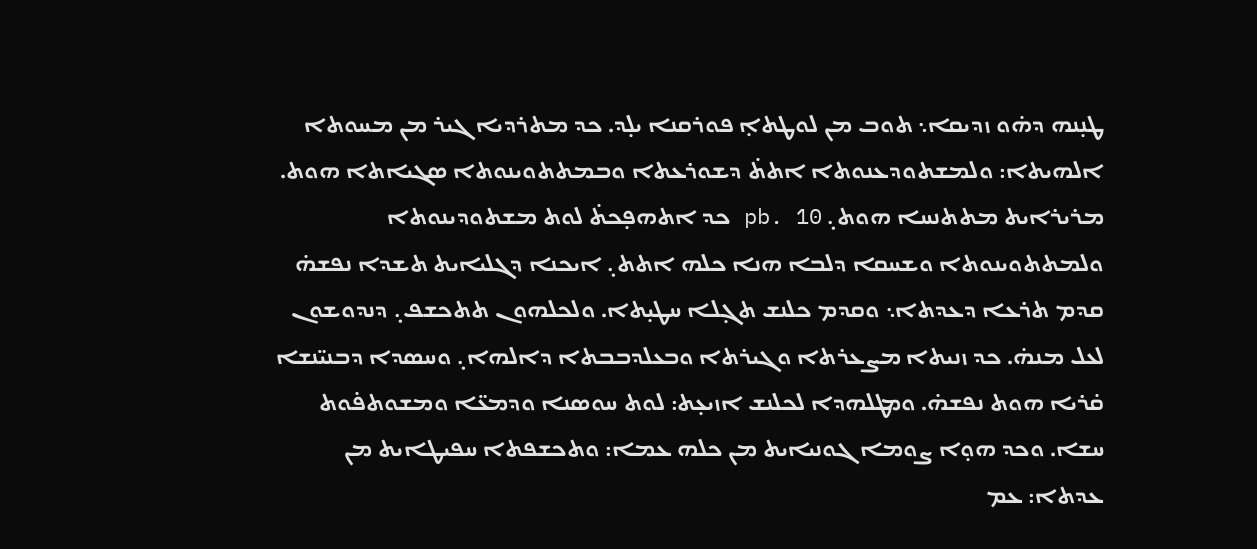ܛܢ̣ܢܗ ܕܗ̇ܘ ܙܕܝܩܐ܆ ܬܘܒ ܡܢ ܠܘܛܬܐ̣ ܦܘܪܩܢܐ ܝܠ̣ܕ. ܟܕ ܡܬܪܕܝܐ ܓܝܪ ܡܢ ܡܚܘܬܐ ܐܠܗܝܬܐ: ܘܠܡܫܬܘܕܥܢܘܬܐ ܐܬܬ̇ ܕܫܘܪܥܬܐ ܘܒܡܬܬܘܝܢܘܬܐ ܣܓܝܐܬܐ ܗܘܬ. ܡܪܝܪܐܝܬ ܡܬܬܢܚܐ ܗܘܬ܉ pb. 10 ܟܕ ܐܬܗܦ̣ܟܬ̇ ܠܘܬ ܡܫܬܘܕܝܢܘܬܐ ܘܠܡܬܬܘܝܢܘܬܐ ܘܫܚܩܐ ܕܠܒܐ ܗܢܐ ܟܠܗ ܐܬܬ܉ ܐܝܟܢܐ ܕܓܠܝܐܝܬ ܬܫܕܐ ܢܦܫܗ̇ ܩܕܡ ܬܪܥܐ ܕܥܕܬܐ܆ ܘܩܕܡ ܟܠܢܫ ܬܓ̣ܠܐ ܚܛܝ̣ܬܐ. ܘܠܟܠܗܘܢ ܬܬܟܫܦ܉ ܕܢܕܘܫܘܢ ܠܥܠ ܡܢܗ̇. ܟܕ ܙܢܝܬܐ ܡܨܥܪܬܐ ܘܓܝܪܬܐ ܘܒܥܠܕܒܒܬܐ ܕܐܠܗܐ܉ ܘܚܣܕܐ ܕܒܢܝ̈ܢܫܐ ܩ̇ܪܝܐ ܗܘܬ ܢܦܫܗ̇. ܘܡܛܠܗܕܐ ܠܟܠܢܫ ܐܙܝܥ̣ܬ: ܠܘܬ ܚܘܣܢܐ ܘܕܡܥ̈ܐ ܘܡܫܘܬܦ̇ܘܬ ܚܫܐ. ܘܟܕ ܗܘ̣ܐ ܨܘܡܐ ܓܘܢܝܐܝܬ ܡܢ ܟܠܗ ܥܡܐ: ܘܬܟܫܦܬܐ ܚܦܝܛܐܝܬ ܡܢ ܥܕܬܐ: ܥܡ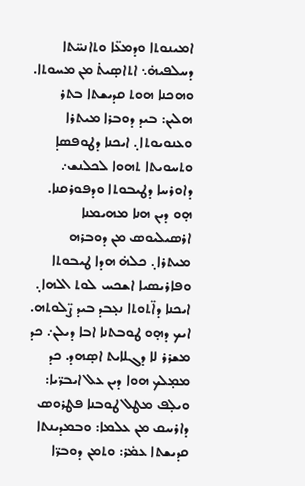ܐܡܝܢܘܬܐ ܘܕܡܥ̈ܐ ܘܬܐܢܚ̈ܬܐ ܕܚܠܦܝܗ̇܆ ܐܬܐܣ̣ܝܬ̇ ܡܢ ܡܚܘܬܐ. ܘܗܟܢܐ ܗܘܬ ܩܕܝܫܬܐ ܒܬܪ ܗܠܝܢ: ܒܝܕ ܕܘܒܪܐ ܡܝܬܪܐ ܘܥܢܘܝܘܬܐ܉ ܐܝܟܢܐ ܕܛܘܦܣܐ̣ ܘܬܚܘܝܬܐ ܬܗܘܐ ܠܟܠܢܫ܇ ܕܐܘܪܚܐ ܕܛܝܒܘܬܐ ܘܕܦܘܪܩܢܐ. ܗ̣ܘ ܕܝܢ ܗܢܐ ܡܗܝܡܢܐ ܐܪܣܝܠܝܘܣ ܡܢ ܕܘܒܪܗ ܡܝܬܪܐ܉ ܟܠܗ̇ ܗܕܐ ܛܝܒܘܬܐ ܘܦܐܪܝܣܝܐ ܐܫܟܚ ܠܘܬ ܐܠܗܐ܉ ܐܝܟܢܐ ܕܐ̈ܬܘܬܐ ܢܥ̣ܒܕ ܒܝܕ ܨ̈ܠܘܬܗ. ܐܝܟ ܕܗ̣ܘ ܛܘܒܬܢܐ ܐܒܐ ܕܝܠܢ܇ ܟܕ ܡܫܪܪ ܠܐ ܕܓܠܐܝܬ ܐܣ̣ܗܕ. ܟܕ ܡܡ̣ܠܟ ܗܘܐ ܕܝܢ ܥܠ ܐܝܒܪ̈ܝܐ: ܘܝܠ̣ܦ ܡܛܠ ܛܘܒܢܐ ܦܛܪܘܣ ܕܐܪܚܩ ܡܢ ܥܠܡܐ: ܘܒܡܕܝܢܬܐ ܩܕܝܫܬܐ ܥܡ̇ܪ: ܘܬܡܢ ܕܘܒܪ̈ܐ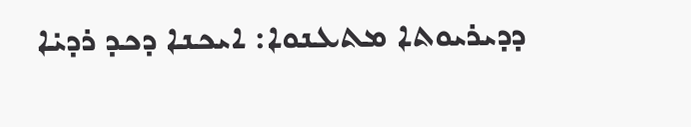ܕܕܝܪܝܘܬܐ ܡܬܥܢܘܐ: ܐܝܟܢܐ ܕܟܕ ܪܕܝ̇ܐ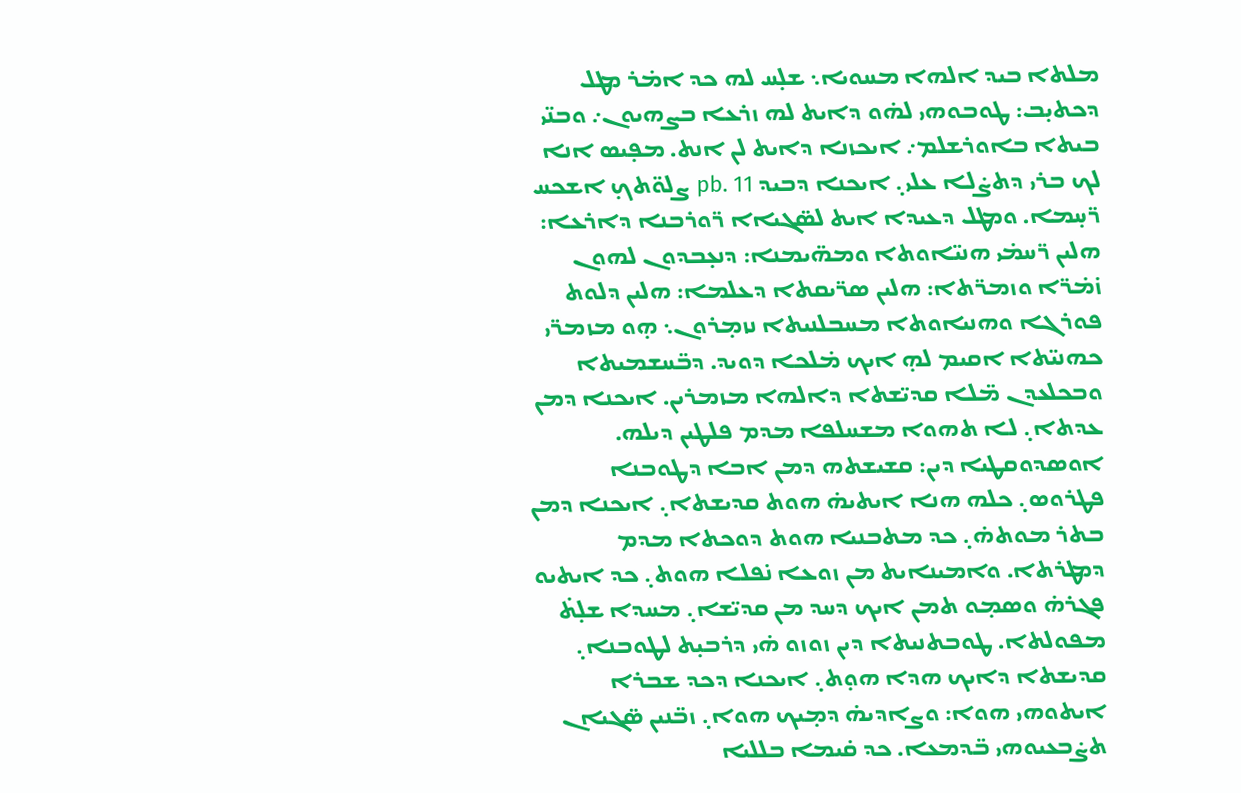ܡܠܬܐ ܒܝܕ ܐܠܗܐ ܡܚܘܝܐ܆ ܫܠ̣ܚ ܠܗ ܟܕ ܐܡ̇ܪ ܡܛܠ ܕܟܬܝ̣ܒ: ܛܘܒܘܗܝ ܠܗ̇ܘ ܕܐܝܬ ܠܗ ܙܪܥܐ ܒܨܗܝܘܢ܇ ܘܒܢ̈ܝ ܒܝܬܐ ܒܐܘܪܫܠܡ܇ ܐܝܟܙܢܐ ܕܐܝܬ ܠܢ ܐܢܬ. ܡܦ̣ܝܣ ܐܢܐ ܠܟ ܒܪܝ ܕܬܨ̇ܠܐ ܥܠܝ܉ ܐܝܟܢܐ ܕܒܝܕ pb. 11 ܨܠܘ̈ܬܟ̣ ܐܫܟܚ ܪ̈ܚ̣ܡܐ. ܘܡܛܠ ܕܥܝܕܐ ܐܝܬ ܠܣ̈ܓܝܐܐ ܪ̈ܘܪܒܢܐ ܕܐܪܥܐ: ܗܠܝܢ ܪ̈ܚܡ̇ܝ ܗܢܝ̈ܐܘܬܐ ܘܡܗ̈ܝܡܢܐ: ܕܢܥ̣ܒܕܘܢ ܠܗܘܢ ܙ̇ܡ̇ܪ̈ܐ ܘܙܡܪ̈ܬܐ: ܗܠܝܢ ܣܪ̈ܝܩܬܐ ܕܥܠܡܐ: ܗܠܝܢ ܕܠܘܬ ܦܘܪܓܐ ܘܗܢܝܐܘܬܐ ܡܚܒܠܢܝܬܐ ܢܙܡ̣ܪܘܢ܆ ܗ̣ܘ ܡܙܡܪ̈ܝ ܟܗܢܝ̈ܬܐ ܐܩܝܡ ܠܗ̣ ܐܝܟ ܡ̇ܠܟܐ ܕܘܝܕ. ܕܒ̈ܚܫܡܝܬܐ ܘܒܟܠܥܕܢ ܡ̈ܠܐ ܩܕܝ̈ܫܬܐ ܕܐܠܗܐ ܡܙܡܪܝܢ. ܐܝܟܢܐ ܕܡܢ ܥܕܬܐ܉ ܠܐ ܬܗܘܐ ܡܫܚܠܦܐ ܡܕܡ ܦܠܛܝܢ ܕܝܠܗ. ܐܘܣܕܘܩܛܝܐ ܕܝܢ: ܩܫܝܫܬܗ ܕܡܢ ܐܒܐ ܕܛܘܒܢܐ ܦܛܪܘܣ܉ ܟܠܗ ܗܢܐ ܐܝܬܝܗ̇ ܗܘܬ ܩܕܝܫܬܐ܉ ܐܝܟܢܐ ܕܡܢ ܒܬܪ ܡܘܬܗ̇܉ ܟܕ ܡܬܒܢܝܐ ܗܘܬ ܕܘܟܬܐ ܡܕܡ ܕܡܛܪܬܐ. ܘܐܡܝܢܐܝܬ ܡܢ ܙܘܥܐ ܢ̇ܦܠܐ ܗܘܬ܉ ܟܕ ܐܝܬܝܘ ܦܓܪܗ̇ ܘܣܡ̣ܘ ܬܡܢ ܐܝܟ ܕܚܕ ܡܢ ܩܕܝ̈ܫܐ܉ ܡܚܕܐ ܫܠ̣ܬ̇ ܡܦܘܠܬܐ. ܛܘܒܬܢܝܬܐ ܕܝܢ ܙܘܙܘ ܗ̇ܝ ܕܪܒܝ̣ܬ ܠܛܘܒܢܐ܉ ܩܕܝܫܬܐ ܕܐܝܟ ܗܕܐ ܗܘ̣ܬ܉ ܐܝܟܢܐ ܕܟܕ ܫܒܪܐ ܐܝܬܘܗܝ ܗܘܐ: ܘܨܐܕܝܗ̇ ܕܡ̣ܝܟ ܗܘܐ܉ ܙܒ̈ܢܝܢ ܣ̈ܓܝܐܢ ܬܨ̇ܒܥܝܘܗܝ ܒ̈ܕܡܥܐ. ܟܕ ܩ̇ܝܡܐ ܒܠܠܝܐ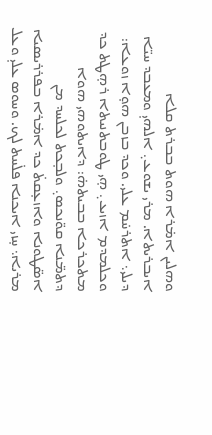ܘܗܠܝܢ ܐܡ̇ܪܐ ܗܘܬ ܒܒܪܬ ܩܠܐ ܐܝܒܪܝܬܐ. ܡܪܝ ܝܫܘܥ܉ ܐܠܗܝ̣ ܘܡܥܒܕ ܚܝ̈ܐ ܕܝܠܝ܆ ܐܬܪܚ̇ܡ ܥܠܝ. ܘܟܕ ܒܙܒܢ ܗܘ̣ܐ ܙܘܥܐ: ܘܟܠܡܕܡ ܐܙܝܥ܉ ܗ̣ܝ ܛܘܒܬܢܝܬܐ ܪܗ̣ܛܬ ܟܕ ܡܬܟܪܟܐ ܒܒܝܬܗ̇: ܕܐܝܬܘܗܝ ܗܘܐ ܕܬܡ̈ܢܐ ܩܘ̈ܢܟܣ܉ ܘܠܒ̣ܟܬ ܠܟܠܚܕ ܡܢ ܐܣ̈ܛܘܢܐ ܘܐܙܥ̣ܩܬ̇ ܟܕ ܐܡ̇ܪܐ ܒܦܪܪܝܣܝܐ ܡܪܝܐ܆ ܚ̣ܙܝ ܐܝܟܢܐ ܦܠ̇ܚܬ ܠܟ. ܘܚܘܣ ܥܠܝ̣ ܘܥܠ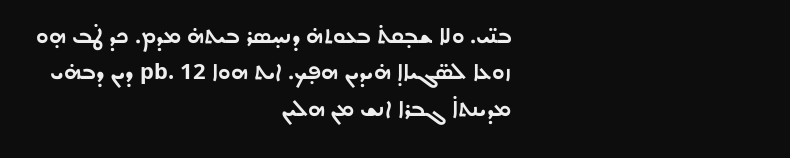ܒܢ̈ܝ. ܘܠܐ ܫܒ̣ܩܬ̇ ܒܥܘܬܗ̇ ܕܢܚ̣ܣܪ ܒܝܬܗ̇ ܡܕܡ. ܟܕ ܛ̇ܒ ܗ̣ܘ ܙܘܥܐ ܠܣ̈ܓܝܐܐ̣ ܗ̇ܝܕܝܢ ܗܦ̣ܟ. ܐܝܬ ܗܘܐ pb. 12 ܕܝܢ ܕܒܗ̇ܝ ܡܕܝܢܬܐ̇ ܓܒܪܐ ܐܢܫ ܡܢ ܗܠܝܢ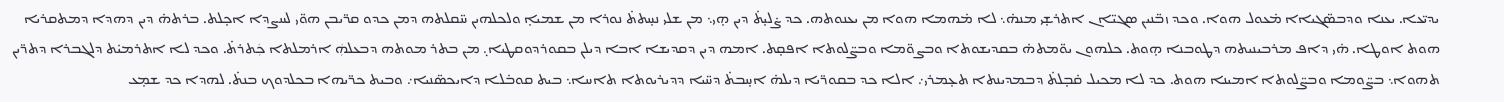ܝܕܝ̈ܥܐ. ܝܥܢܐ ܘܕܒܣ̈ܓܝܐܐ ܡ̇ܥܘܠ ܗܘܐ. ܘܟܕ ܙܒ̈ܢܝܢ ܣܓܝ̈ܐܢ ܐܬܪܫ̣ܝ ܡܢܗ̇܆ ܠܐ ܡ̇ܗܡܐ ܗܘܐ ܡܢ ܝܥܢܘܬܗ. ܟܕ ܨ̇ܠܝ̣ܬ̇ ܕܝܢ ܗ̣ܝ܆ ܡܢ ܫܠܝ ܢܚ̣ܬܬ̇ ܢܘܪܐ ܡܢ ܫܡܝܐ̣ ܘܠܟܠܗܝܢ ܚ̈ܩܠܬܗ ܕܡܢ ܟܕܘ ܩܪ̈ܝܒܢ ܗܘ̈ܝ ܠܚܨܕܐ ܐܟ̣ܠܬ. ܒܪܬܗ̇ ܕܝܢ ܕܗܕܐ ܕܡܬܩܪܝܐ ܗܘܬ ܐܘܛܐ. ܗ̇ܝ ܕܐܦ ܡܪܒܝܢܝܬܗ ܕܛܘܒܢܐ ܗ̣ܘܬ. ܟܠܗܘܢ ܝܘ̈ܡܬܗ̇ ܒܩܕܝܫܘܬܐ ܘܒܨܘ̈ܡܐ ܘܒܨ̈ܠܘܬܐ ܐܦܩ̣ܬ. ܐܡܗ ܕܝܢ ܕܩܕܝܫܐ ܐܒܐ ܕܝܠܢ ܒܩܘܪܕܘܩܛܝܐ܉ ܡܢ ܒܬܪ ܡܘܬܗ ܕܒܥܠܗܲ ܐܪܡܠܬܐ ܟܲܬܪܬ̇. ܘܟܕ ܠܐ ܐܬܪܡܝ̇ܬ ܕܠܓܒܪܐ ܕܬܪ̈ܝܢ ܬܗܘܐ܆ ܒܨ̈ܘܡܐ ܘܒܨ̈ܠܘܬܐ ܐܡܝܢܐ ܗܘܬ. ܟܕ ܠܐ ܡܟܝܠ ܩ̇ܒ̣ܠܬ̇ ܕܒܡܕܝܢܬܐ ܬܥ̣ܡܪܝ܇ ܐܠܐ ܟܕ ܒܩܘܪ̈ܝܐ ܕܝܠܗ̇ ܐܚ̣ܒܬ̇ ܕܚ̈ܝܐ ܕܕܝܪܝܘܬܐ ܬܐܚܐ܆ ܒܝܬ ܩܘܒ̇ܠܐ ܕܐܝܟܣ̈ܢܝܐ܇ ܘܒܝܬ ܟܪ̈ܝܗܐ ܒܟܠܕܘܟ ܒܢܬ̇. ܠܗܕܐ ܟܕ ܫܡ̣ܥ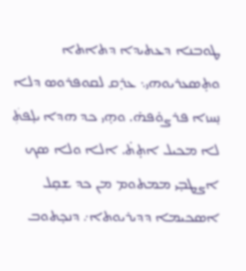ܛܘܒܢܐ ܕܥܬܝܕܐ ܕܬܐܬܐ ܘܬ̣ܣܥܪܝܘܗܝ܆ ܥܪ̣ܩ ܠܩܘܦܪܘܣ ܕܠܐ ܢ̣ܚܙܐ ܦܪܨܘ̇ܦܗ̇. ܘܗ̣ܝ ܟܕ ܗܕܐ ܝܠ̣ܦܬܲ ܠܐ ܡܟܝܠ ܐܬ̣ܬ̇. ܐܠܐ ܘܠܐ ܣܟ ܐܨܛܒ̣ܝ ܡܡܬܘܡ ܡܢ ܟܕ ܫܩ̣ܠ ܐܣܟܝܡܐ ܕܕܝܪܝܘܬܐ܇ ܕܢܟ̣ܬܘܒ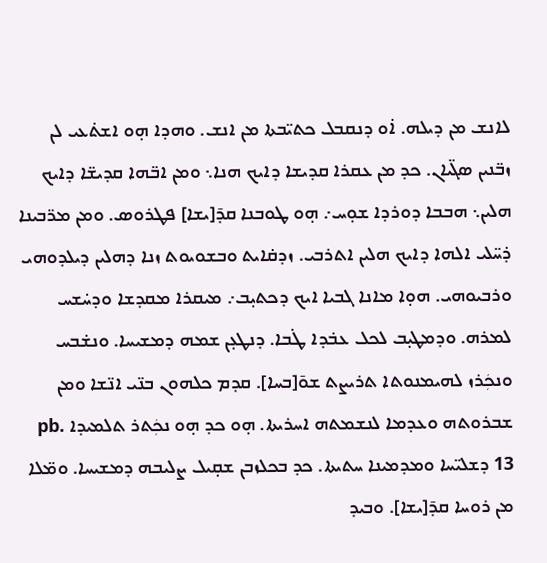ܠܐܢܫ ܡܢ ܕܝܠܗ. ܐ̇ܘ ܕܢܩܒܠ ܟܬܝ̈ܒܬܐ ܡܢ ܐܢܫ. ܘܗܕܐ ܗ̣ܘ ܐܫܬ̇ܥܝ ܠܢ ܙܒ̈ܢܝܢ ܣܓ̈ܝܐܢ. ܟܕ ܡܢ ܥܩܪܐ ܩܕܝܫܐ ܕܐܝܟ ܗܢܐ܆ ܘܡܢ ܐܒ̈ܗܐ ܩܕܝܫ̈ܐ ܕܐܝܟ ܗܠܝܢ܆ ܗܒܒܐ ܕܘܪܕܐ ܫܘ̣ܚ܇ ܗ̣ܘ ܛܘܒܢܐ ܩܕ̄[ܝܫܐ] ܦܛܪܘܣ. ܘܡܢ ܡܪ̈ܒܝܢܐ ܕ̇ܚ̈ܠܝ ܐܠܗܐ ܕܐܝܟ ܗܠܝܢ ܐܬܪܒܝ. ܙܕܩ̇ܐܝܬ ܘܒܫܘܝܘܬ ܙܢܐ ܕܗܠܝܢ ܕܝܠܕܘܗܝ ܘܪܒܝܘܗܝ. ܗܘ̣ܐ ܡܐܢܐ ܓܒܝܐ ܐܝܟ ܕܟܬܝ̣ܒ܇ ܡܝܩܪܐ ܡܩܕܫܐ ܘܕܚ̇ܫܚ ܠܡܪܗ. ܘܕܡܛܝ̣ܒ ܠܟܠ ܥܒ̇ܕܐ ܛ̇ܒܐ. ܕܢܛܥ̣ܢ ܫܡܗ ܕܡܫܝܚܐ. ܘܢܫ̇ܒܚ ܘܢܟܲܪܙ ܠܗܝܡܢܘܬܐ ܬܪܝܨܬ ܫܘ̄[ܒܚܐ]. ܩܕܡ ܟܠܗܘܢ ܒܢ̈ܝ ܐܢ̈ܫܐ ܘܡܢ ܫܒܪܘܬܗ ܘܥܕܡܐ ܠܢܫܡܬܗ ܐܚܪܝܬܐ. ܗ̣ܘ ܟܕ ܗ̣ܘ ܢܟܲܬܪ ܬܠܡܝܕܐ pb. 13 ܕܫܠܝ̈ܚܐ ܘܡܕܡܝܢܐ ܚܬܝܬܐ. ܟܕ ܒܟܠܙܒܢ ܫܩ̣ܝܠ ܨܠܝܒܗ ܕܡܫܝܚܐ. ܘܡ̈ܠܐ ܡܢ ܪܘܚܐ ܩܕ̄[ܝܫܐ]. ܘܒܝܕ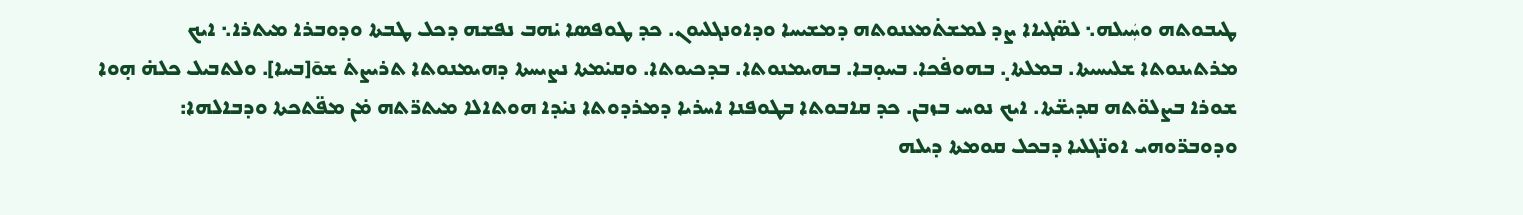ܛܝܒܘܬܗ ܘܚܲܝܠܗ܆ ܠܣ̈ܓܝܐܐ ܨܕ ܠܡܫܬ̇ܡܥܢܘܬܗ ܕܡܫܝܚܐ ܘܕܐܘܢܓܠܝܘܢ. ܟܕ ܛܘܦܣܐ ܝ̇ܗܒ ܢܦܫܗ ܕܟܠ ܛܒܬܐ ܘܕܘܒܪܐ ܡܝܬܪܐ܆ ܐܝܟ ܡܪܬܝܢܘܬܐ ܫܠܝܚܝܬܐ. ܒܡܠܬܐ܉ ܒܗܘܦ̇ܟܐ. ܒܚܘ̣ܒܐ. ܒܗܝܡܢܘܬܐ. ܒܕܟܝܘܬܐ. ܘܩܝ̇ܡܬܐ ܢܨܝܚܬܐ ܕܗܝܡܢܘܬܐ ܬܪܝܨܬ̇ ܫܘ̄[ܒܚܐ]. ܘܠܬܒܝܠ ܟܠܗ̇ ܗ̣ܘܐ ܫܘܪܐ ܒܨܠܘ̈ܬܗ ܩܕܝܫ̈ܬܐ. ܐܝܟ ܢܘܚ ܒܙܒܢ. ܟܕ ܩܐܒܘܬܐ ܒܛܘܦܢܐ ܐܚܪܝܐ ܕܡܪܕܘܬܐ ܢܝ̇ܕܐ ܗܘܬܐܠܐ ܡܝܬܪ̈ܬܗ ܡ̇ܢ ܡܦ̈ܬܟܬܐ ܘܕܒܐܠܗܐ: ܘܕܘܒܪ̈ܘܗܝ ܐܘܢ̈ܓܠܝܐ ܕܒܟܠ ܩܘܡܬܐ ܕܝܠܗ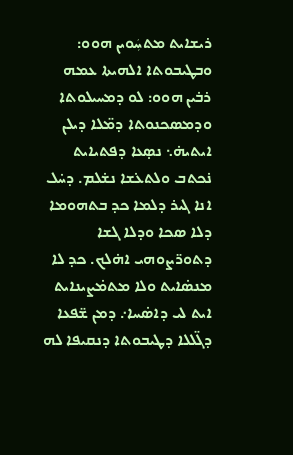ܪܝܫܐܝܬ ܡܬܚܲܘܝܢ ܗܘܘ: ܘܒܛܝܒܘܬܐ ܐܠܗܝܬܐ ܥܡܗ ܪܒ̇ܝܢ ܗܘܘ: ܠܘ ܕܡܚܝܠܘܬܐ ܘܕܡܣܟܢܘܬܐ ܕܡ̈ܠܐ ܕܝܠܢ ܐܝܬܝܗ̇܆ ܢܣ̣ܥܐ ܕܦܬܝܐܝܬ ܢ̇ܟܬܒ ܘܠܬܥ̇ܫܐ ܢܫ̇ܠܡ. ܕܚ̇ܠ ܐܢܐ ܓܝܪ ܕܠܡܐ ܟܕ ܒܬܗܘܡܐ ܕܠܐ ܣܟܐ ܘܕܠܐ ܓܫܐ ܕܬܘܪ̈ܨܘܗܝ ܐܗ̇ܠܟ. ܟܕ ܠܐ ܡܢܣ̇ܐܝܬ ܘܠܐ ܡܬܡ̇ܨܝܢܐܝܬ ܐܝܬ ܠܝ ܕܐܣ̇ܚܐ܇ ܕܡܢ ܫ̈ܦܥܐ ܕܓ̈ܠܠܐ ܕܛܝܒܘܬܐ ܕܢܩܝܦܐ ܠܗ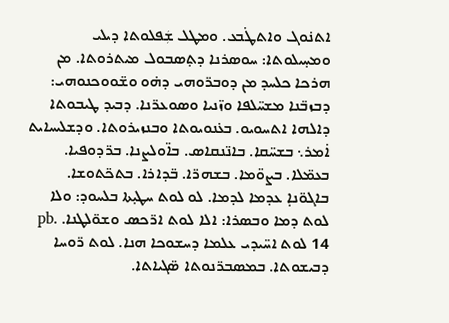ܐܬܢ̇ܘܓ ܘܐܬܛ̇ܒܥ. ܘܡܛܠ ܫܲܦܠܘܬܐ ܕܝܠܝ ܘܡܚ̣ܝܠܘܬܐ: ܚܘܣܪܢܐ ܕܬ̣ܣܒܘܠ ܡܝܬܪܘܬܐ. ܡܢ ܗܪܟܐ ܟܠܚܕ ܡܢ ܕܘܒܪ̈ܘܗܝ ܕܗ̇ܘ ܘܫ̈ܘܘܟܢܘܗܝ: ܕܒܙܒ̈ܢܐ ܡܫܚ̈ܠܦܐ ܘܙ̈ܢܝܐ ܘܣܘܥܪ̈ܢܐ. ܕܒܝܕ ܛܝܒܘܬܐ ܕܐܠܗܐ ܐܬܚܘܝܘ. ܒܥ̇ܢܘܝܘܬܐ ܘܒܢܙܝܪܘܬܐ. ܘܕܫܠܝܚܐܝܬ ܐ̇ܡܪ܆ ܒܫܚ̈ܩܐ. ܒܐܢ̈ܢܩܐܣ. ܒܐ̈ܘܠܨܢܐ. ܒܪ̈ܕܘܦܝܐ. ܒܥܡ̈ܠܐ. ܒܨܘ̈ܡܐ. ܒܫܗܪ̈ܐ. ܒ̈ܕܐܪܐ. ܒܬܟ̈ܬܘܫܐ. ܒܐܓܘ̈ܢܐ̣ ܥܕܡܐ ܠܕܡܐ. ܠܘ ܠܘܬ ܚܛܝ̣ܬܐ ܒܠܚܘܕ: ܘܠܐ ܠܘܬ ܕܡܐ ܘܒܣܪܐ: ܐܠܐ ܠܘܬ ܐܪ̈ܟܣ ܘܫܘ̈ܠܛܢܐ. pb. 14 ܠܘܬ ܐܚ̈ܝܕܝ ܥܠܡܐ ܕܚܫܘܟܐ ܗܢܐ. ܠܘܬ ܪ̈ܘܚܐ ܕܒܝܫܘܬܐ. ܒܡܣܒܪ̈ܢܘܬܐ ܣ̈ܓܝܐܬܐ.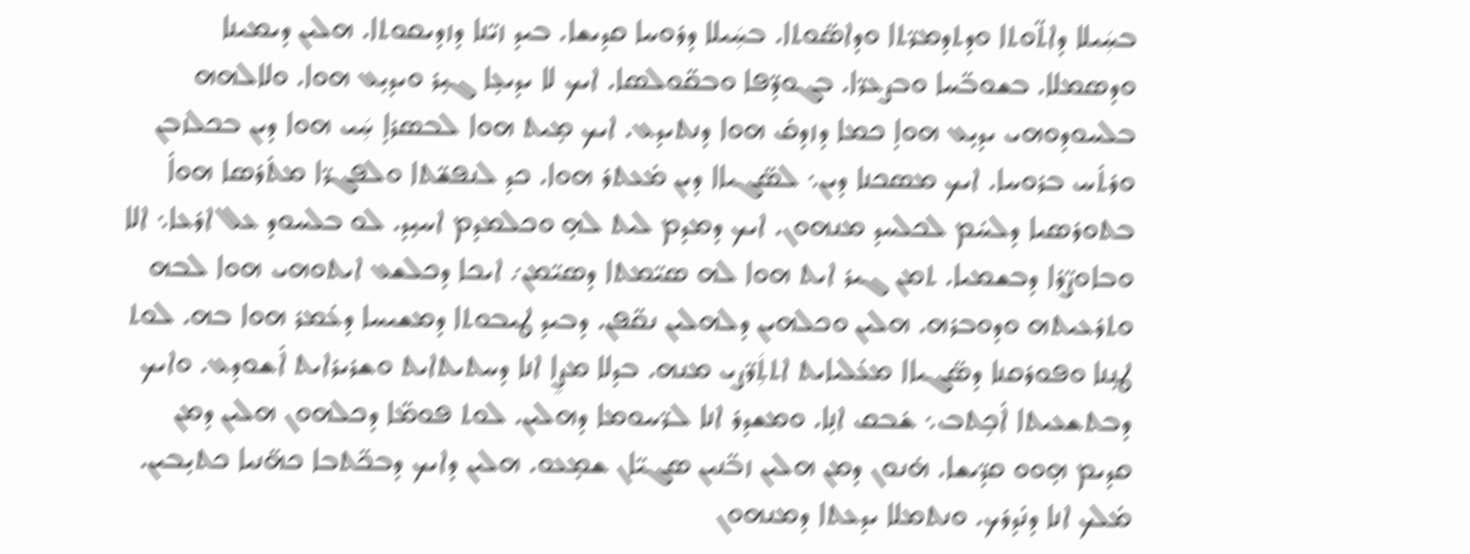ܒܚܲܝܠܐ ܕܐܬ̈ܘܬܐ ܘܕܬܕܡܪ̈ܬܐ ܘܕܐܣ̈ܘܬܐ. ܒܚܲܝܠܐ ܕܪܘܚܐ ܩܕܝܫܐ. ܒܝܕ ܙܝ̈ܢܐ ܕܙܕܝܩܘܬܐ. ܗܠܝܢ ܕܝܡܝܢܐ ܘܕܣܡܠܐ. ܒܫܘܒ̈ܚܐ ܘܒܨܥܪ̈ܐ. ܒܓܘܕ̈ܦܐ ܘܒܩ̈ܘܠܣܐ. ܐܝܟ ܠܐ ܝܕܝܥ̣ܐ ܓܝ̣ܪ ܘܝܕܝ̣ܥ ܗܘܐ. ܘܠܐܠܗܗ ܒܠܚܘܕܘܗܝ ܝܕܝ̣ܥ ܗܘܐ̣ ܟܡܐ ܕܙܕܩ̇ ܗܘܐ ܕܢܬܝܕܥ. ܐܝܟ ܡ̣ܝܬ ܗܘܐ ܠܒܣܪܐ̣ ܚܲܝ ܗܘܐ ܕܝܢ ܒܟܠܙܒܢ ܘܪܬ̇ܚ ܒܪܘܚܐ. ܐܝܟ ܡܣܟܢܐ ܕܝܢ܆ ܠܣ̈ܓܝܐܐ ܕܝܢ ܡ̇ܥܬܪ ܗܘܐ. ܟܕ ܠܢܦܫ̈ܬܐ ܘܠܦܓܪ̈ܐ ܡܬ̇ܪܣܐ ܗܘܐ̇ ܒܬܘܪܣܝܐ ܕܠܚ̇ܡ ܠܟܠܚܕ ܡܢܗܘܢ. ܐܝܟ ܕܡܕܡ ܠܝܬ ܠܗ̣ ܘܟܠܡܕܡ ܐܚܝ̣ܕ. ܠܘ ܒܠܚܘܕ ܥܠ ܐܪܥܐ܆ ܐܠܐ ܘܒܐܘܨ̈ܪܐ ܕܒܫܡܝܐ. ܬܡܢ ܓܝܪ ܐܝܬ ܗܘܐ ܠܗ ܣܝ̈ܡܬܐ ܕܣܝ̈ܡܢ܇ ܐܝܟܐ ܕܟܠܫܥ ܐܝܬܘܗܝ ܗܘܐ ܠܒܗ ܘܬܪܥܝܬܗ ܘܕܘܒܪܗ. ܗܠܝܢ ܘܟܠܗܝܢ ܕܠܗܠܝܢ ܢܩ̈ܦܢ. ܕܒܝܕ ܛܝܒܘܬܐ ܕܡܫܝܚܐ ܕܥ̇ܡܪ ܗܘܐ ܒܗ. ܠܘܬ ܛܢ̣ܢܐ ܘܦܘܪܩܢܐ ܕܣ̈ܓܝܐܐ ܡܥ̇ܠܝܐܝܬ ܐܬܬܲܪ̈ܨܝ ܡܢܗ. ܒܕܠܐ ܡܨܸܐ ܐܢܐ ܕܚܬܝܬܐܝܬ ܘܫܪܝܪܐܝܬ ܐ̇ܫܘܕܥ. ܘܐܝܟ ܕܒܬܫܥܝܬܐ ܐ̇ܟ̣ܬܒ܆ ܫ̇ܒܩ ܐܢ̣ܐ. ܘܡܫܕܪ ܐܢܐ ܠܪ̈ܚܘܡܐ ܕܗܠܝܢ. ܠܘܬ ܦܘܡ̈ܐ ܕܟܠܗܘܢ ܗܠܝܢ ܕܡܢ ܩܕܝܡ ܗ̣ܘܘ ܩܕ̈ܝܫܐ. ܗ̇ܢܘܢ ܕܡܢ ܗܠܝܢ ܙܒ̈ܢܝܢ ܣܓܝ̈ܐܢ ܫܡ̣ܥܘ. ܗܠܝܢ ܕܐܝܟ ܕܒܟ̈ܬܒܐ ܟܗ̈ܢܝܐ ܟܬܝ̣ܒܝܢ. ܡ̇ܠܟ ܐܢܐ ܕܢ̇ܕܪܟ. ܘܢܬܡܠܐ ܝܕܥܬܐ ܕܡܢܗܘܢ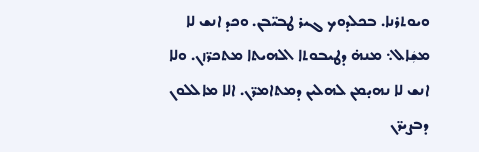ܘܝܘܬܪܢܐ. ܒܟܠܕܘܟ ܓܝܪ ܛܒܝ̈ܒܢ. ܘܟܕ ܐܢܫ ܠܐ ܡܫܲܐܠ܆ ܡܢܗ̇ ܕܛܝܒܘܬܐ ܐܠܗܝܬܐ ܡܬܟܪ̈ܙܢ. ܘܠܐ ܐܢܫ ܠܐ ܢܗܝ̣ܡܢ ܠܗܠܝܢ ܕܡܬܐܡܪ̈ܢ. ܐܠܐ ܡܐܠܠܘܢ ܕܒܨܝܪ̈ܢ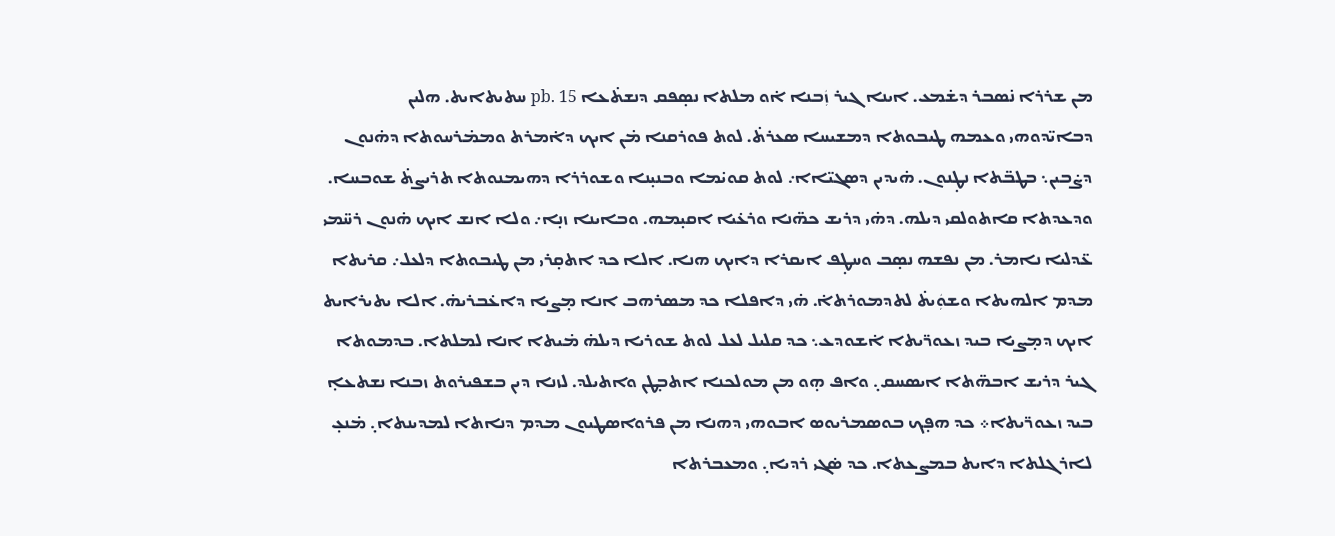ܡܢ ܫܪܪܐ ܢ̇ܣܒܪ ܕܫ̇ܡܥ. ܐܝܢܐ ܓܝܪ ܙܲܒܢܐ ܐ̇ܘ ܡܠܬܐ ܢܣ̣ܦܩ ܕܢܫܬ̇ܥܐ pb. 15 ܚܬܝܬܐܝܬ. ܗܠܝܢ ܕܒܐܝ̈ܕܘܗܝ ܘܥܡܗ ܛܝܒܘܬܐ ܕܡܫܝܚܐ ܣܥܪܬ̇. ܠܘܬ ܦܘܪܩܢܐ ܡ̇ܢ ܐܝܟ ܕܐ̇ܡܪܬ ܘܡܡ̇ܪܚܘܬܐ ܕܗ̇ܢܘܢ ܕܨ̇ܒܝܢ܆ ܒܛܒ̈ܬܐ ܢܛ̣ܢܘܢ. ܗ̇ܝܕܝܢ ܕܣܓܝ̈ܐܐ܇ ܠܘܬ ܩܘܝ̇ܡܐ ܘܒܢܝ̣ܢܐ ܘܫܘܪܪܐ ܕܗܝܡܢܘܬܐ ܬܪܝܨܬ̇ ܫܘܒܚܐ. ܘܕܥܕܬܐ ܩܐܬܘܠܩܝ ܕܝܠܗ. ܕܗ̇ܝ ܕܪܝܫ ܟܗ̈ܢܐ ܘܪܥ̇ܝܐ ܐܩܝ̣ܡܗ. ܘܒܐܝܢܐ ܙܢ̣ܐ܇ ܘܠܐ ܐܢܫ ܐܝܟ ܗ̇ܢܘܢ ܪܚ̈ܡܝ ܥ̈ܕܠܝܐ ܢܐܡܪ. ܡܢ ܢܦܫܗ ܢܣ̣ܒ ܘܚܛ̣ܦ ܐܝܩܪܐ ܕܐܝܟ ܗܢܐ. ܐܠܐ ܟܕ ܐܬܩ̣ܪܝ ܡܢ ܛܝܒܘܬܐ ܕܠܥܠ܇ ܩܪܝܬܐ ܡܕܡ ܐܠܗܝܬܐ ܘܫܘܲܝܬ̇ ܠܬܕܡܘܪܬܐ̇. ܗ̇ܝ ܕܐܦܠܐ ܟܕ ܡܣܪܗܒ ܐܢܐ ܡ̣ܨܝܐ ܕܐܥ̇ܒܪܝܗ̇. ܐܠܐ ܝܬܝܪܐܝܬ ܐܝܟ ܕܡ̣ܨܝܐ ܒܝܕ ܙܥܘܪ̈ܝܬܐ ܐ̇ܫܘܕܥ܆ ܟܕ ܩܠܝܠ ܠܥܠ ܠܘܬ ܫܘܪܝܐ ܕܝܠܗ̇ ܡ̇ܝܬܐ ܐܢܐ ܠܡܠܬܐ. ܒܕܡܘܬܐ ܓܝܪ ܕܪܝܫ ܐܒܗ̈ܬܐ ܐܝܣܚܩ܉ ܘܐܦ ܗ̣ܘ ܡܢ ܡܘܠܟܢܐ ܐܬܒ̣ܛܢ ܘܐܬܝܠܕ. ܠܙܢܐ ܕܝܢ ܒܫܦܝܪܘܬ ܙܒܢܐ ܢܫܬܥܐ̣ ܒܝܕ ܙܥܘܪ̈ܝܬܐ܀ ܟܕ ܗܦ̣ܟ ܒܘܣܡܪܝܘܣ ܐܒܘܗܝ ܕܗܢܐ ܡܢ ܦܪܘܐܣܛܝܘܢ ܡܕܡ ܕܢܐܬܐ ܠܡܕܝܢܬܐ܉ ܡ̇ܢܥ̣ ܠܐܪܓܠܬܐ ܕܐܝܬ ܒܡܨܥܬܐ. ܟܕ ܣ̇ܓܝ ܪܕܝܐ܉ ܘܡܥܒܪܬܐ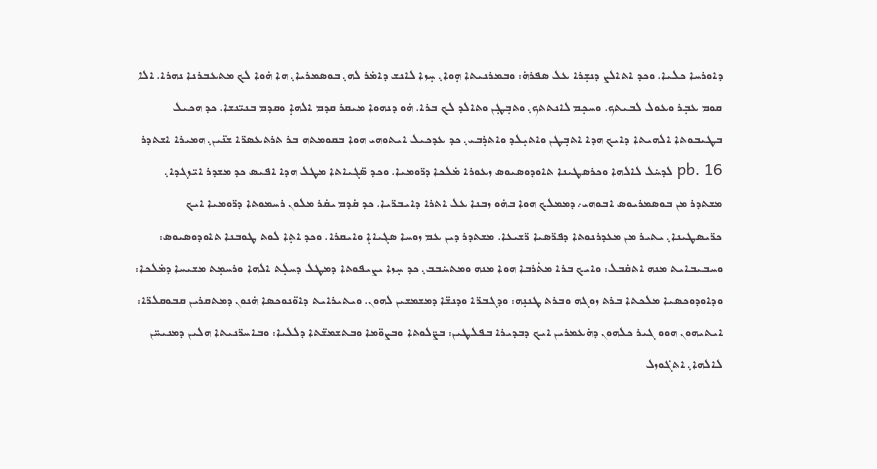ܕܐܘܪܚܐ ܟܠܝܐ. ܘܟܕ ܐܬܐܠܨ ܕܢܫ̣ܪܐ ܥܠ ܣܦܪܗ̇: ܘܒܡܪܢܝܬܐ ܗ̣ܘܐ܉ ܚ̣ܙܐ ܠܐܢܫ ܕܐܡ̇ܪ ܠܗ܉ ܒܘܣܡܪܝܐ܉ ܗܐ ܗ̇ܘܐ ܠܟ ܡܬܥܒܪܢܐ ܢܗܪܐ. ܐܠܐ ܩܘܡ ܥܒ̣ܪ ܘܥܘܠ ܠܒܝܬܟ. ܘܚܟ̣ܡ ܠܐܢܬܬܟ܉ ܘܬܒ̣ܛ̣ܢ ܘܬܐܠܕ ܠܟ ܒܪܐ. ܗ̇ܘ ܕܢܗܘܐ ܡܝܩܪ ܩܕܡ ܐܠܗܐ̣ ܘܩܕܡ ܒܢܝ̈ܢܫܐ. ܟܕ ܗܟܝܠ ܒܛܝܒܘܬܐ ܐܠܗܝܬܐ ܕܐܝܟ ܗܕܐ ܐܬܒ̣ܛܢ ܘܐܬܝ̣ܠܕ ܘܐܬܪ̣ܒܝ܉ ܟܕ ܥܕܟܝܠ ܐܝܬܘܗܝ ܗܘܐ ܒܩܘܡܬܗ ܒܪ ܬܪܬܥܣܪ̈ܐ ܫܢ̈ܝܢ܉ ܗܡܝܪܐ ܐܫܬܕܪ pb. 16 ܠܕܚ̇ܠ ܠܐܠܗܐ ܘܟܪܣܛܝܢܐ ܬܐܘܕܘܣܝܘܣ ܙܥܘܪܐ ܡ̇ܠܟܐ ܕܪ̈ܘܡܝܐ. ܘܟܕ ܣ̈ܓܝܐܬܐ ܡܛܠ ܗܕܐ ܐܦܝܣ ܟܕ ܡܫܕܪ ܐܝ̈ܙܓܕܐ܉ ܡܫܬܕܪ ܡܢ ܒܘܣܡܪܝܘܣ ܐܒܘܗܝ܇ ܕܡܡܠܟ ܗܘܐ ܒܗ̇ܘ ܙܒܢܐ ܥܠ ܐܬܪܐ ܕܐܝܒܪ̈ܝܐ. ܟܕ ܩ̇ܕܡ ܝܩ̇ܪ ܡܠܘܢ ܪܚܡܘܬܐ ܕܪ̈ܘܡܝܐ ܐܝܟ ܟܪ̈ܝܣܛܝܢܐ܉ ܝܬܝܪ ܡܢ ܡܥܕܪܢܘܬܐ ܕܦܪ̈ܣܝܐ ܪ̈ܫܝܥܐ. ܡܫܬܕܪ ܕܝܢ ܥܡ ܙܘܚܐ ܣܓܝܐܐ̣ ܘܐܝܩܪܐ. ܘܟܕ ܐܬ̣ܐ ܠܘܬ ܛܘܒܢܐ ܬܐܘܕܘܣܝܘܣ: ܘܚܒܝܒܐܝܬ ܡܢܗ ܐܬܩ̇ܒܠ: ܘܐܝܟ ܒܪܐ ܡܬ̇ܪܒܐ ܗܘܐ ܡܢܗ ܘܡܬܚ̇ܒܒ܉ ܟܕ ܚ̣ܙܐ ܝܨܝܦܘܬܐ ܕܡܛܠ ܕܚܠ̣ܬ ܐܠܗܐ ܘܪܚܡ̣ܬ ܡܫܝܚܐ ܕܡ̇ܠܟܐ: ܘܕܐܘܕܘܟܣܝܐ ܡܠܟܬܐ ܒܪܬ ܙܘܓܗ ܘܒܪܬ ܛܢܢ̣ܗ: ܘܕܓܒܪ̈ܐ ܘܕܢܫ̈ܐ ܕܡܫܡܫܝܢ ܠܗܘܢ. ܘܝܬܝܪܐܝܬ ܕܐܘ̈ܢܘܟܣܐ ܗ̇ܢܘܢ ܕܡܬܩܪܝܢ ܩܒܘܩܠܪ̈ܐ: ܐܝܬܝܗܘܢ ܗܘܘ ܓܝܪ ܟܠܗܘܢ ܕܗ̇ܥܡܪܝܢ ܐܝܟ ܕܒܕܝܪܐ ܒܦܠܛܝܢ: ܒܨ̈ܠܘܬܐ ܘܒܨܘ̈ܡܐ ܘܒܬܫܡܫ̈ܬܐ ܕܠܠܝܐ: ܘܒܐܚܪ̈ܢܝܬܐ ܗܠܝܢ ܕܡܢܝܚ̈ܢ ܠܐܠܗܐ܉ ܐܬܓ̇ܘܙܠ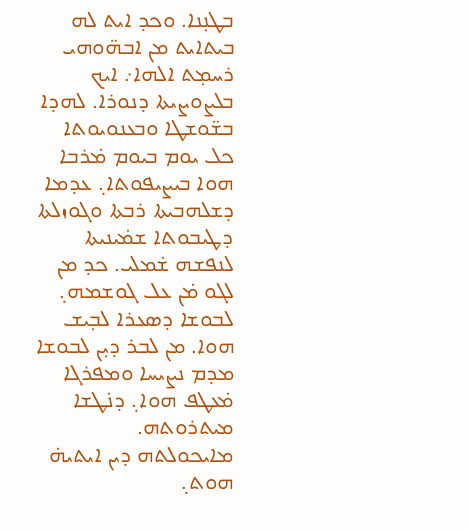ܒܛܢ̣ܢܐ. ܘܟܕ ܐܝܬ ܠܗ ܒܝܬܐܝܬ ܡܢ ܐܒܗ̈ܘܗܝ ܪܚܡ̣ܬ ܐܠܗܐ܇ ܐܝܟ ܒܠܨܘܨܝܬܐ ܕܢܘܪܐ. ܠܗܕܐ ܒܫ̈ܘܫܛܐ ܘܒܥܢܘܝܘܬܐ ܟܠ ܝܘܡ ܒܝܘܡ ܡ̇ܪܒܐ ܗܘܐ ܒܝܨܝܦܘܬܐ܉ ܥܕܡܐ ܕܫܠܗܒܝܬܐ ܪܒܬܐ ܘܓܘܙܠܬܐ ܕܛܝܒܘܬܐ ܫܡ̇ܝܢܝܬܐ ܠܢܦܫܗ ܫ̇ܡܠܝ. ܟܕ ܡܢ ܠܓܘ ܡ̇ܢ ܥܠ ܓܘܫܡܗ܉ ܠܒܘܫܐ ܕܣܥܪܐ ܠܒ̣ܝܫ ܗܘܐ. ܡܢ ܠܒܪ ܕܝ̣ܢ ܠܒܘܫܐ ܡܕܡ ܢܨܝܚܐ ܘܡܦܪܓܐ ܡ̇ܥܛܦ ܗܘܐ܉ ܕܢ̇ܛܫܐ ܡܝܬܪܘܬܗ. ܡܐܝܟܘܠܬܗ ܕܝܢ ܐܝܬܝܗ̇ ܗܘܬ܉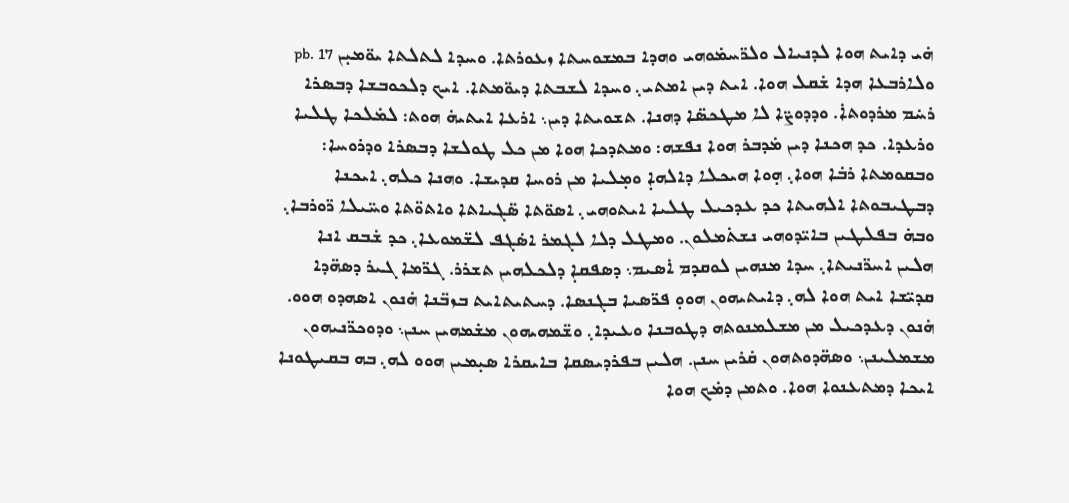ܗ̇ܝ ܕܐܝܬ ܗܘܐ ܠܕܢܝܐܠ ܘܠܪ̈ܚܡ̇ܘܗܝ ܘܗܕܐ ܒܡܫܘܚܬܐ ܙܥܘܪܬܐ. ܘܚܕܐ ܠܬܠܬܐ ܝܘ̈ܡܝ̣ܢ pb. 17 ܘܠܐܪܒܥܐ ܗܕܐ ܫ̇ܩܠ ܗܘܐ. ܐܝܬ ܕܝܢ ܐܡܬܝ܉ ܘܚܕܐ ܠܫܒܬܐ ܕܝܘ̈ܡܬܐ. ܐܝܟ ܕܠܟܘܒܫܐ ܕܒܣܪܐ ܪܚ̇ܡ ܡܪܕܘܬܐ̇. ܘܕܕܘܨ̈ܐ ܠܐ ܡܛܟܣ̈ܐ ܕܗܢܐ. ܬܫܘܝܬܐ ܕܝܢ܆ ܐܪܥܐ ܐܝܬܝܗ̇ ܗܘܬ: ܠܡ̇ܠܟܐ ܛܠܝܐ ܘܪܥܕܐ. ܟܕ ܗܟܢܐ ܕܝܢ ܡ̇ܕܒܪ ܗܘܐ ܢܦܫܗ: ܘܡܬܕܟܐ ܗܘܐ ܡܢ ܟܠ ܛܘܠܫܐ ܕܒܣܪܐ ܘܕܪܘܚܐ: ܘܒܩܘܡܬܐ ܪܒ̇ܐ ܗܘܐ܉ ܗ̣ܘܐ ܗܝܟܠܐ ܕܐܠܗܐ̣ ܘܡ̣ܠܝܐ ܡܢ ܪܘܚܐ ܩܕܝܫܐ. ܘܗܢܐ ܟܠܗ܉ ܐܝܟܢܐ ܕܒܛܝܒܘܬܐ ܐܠܗܝܬܐ ܟܕ ܥܕܟܝܠ ܛܠܝܐ ܐܝܬܘܗܝ܉ ܐܣܘ̈ܬܐ ܣ̈ܓܝܐܬܐ ܘܐܬܘ̈ܬܐ ܘܚ̈ܝܠܐ ܪ̈ܘܪܒܐ܉ ܘܒܗ̇ ܒܦܠܛܝܢ ܒܐܝ̈ܕܘܗܝ ܢܫܬ̇ܡܠܘܢ. ܘܡܛܠ ܕܠܐ ܠܓܡܪ ܐܣ̇ܓܦ ܠܫ̈ܡܘܥܐ܉ ܟܕ ܫ̇ܒܩ ܐܢܐ ܗܠܝܢ ܐܚܪ̈ܢܝܬܐ܉ ܚܕܐ ܡܢܗܝܢ ܠܘܩܕܡ ܐ̇ܣܝܡ܆ ܕܣܦܩܐ̣ ܕܠܟܠܗܝܢ ܬܫܪܪ. ܓܪ̈ܡܐ ܓܝܪ ܕܣܗ̈ܕܐ ܩܕܝ̈ܫܐ ܐܝܬ ܗܘܐ ܠܗ܉ ܕܐܝܬܝܗܘܢ ܗܘܘ̣ ܦܪ̈ܣܝܐ ܒܓܢܣܐ. ܕܚܬܝܬܐܝܬ ܒܙܒ̈ܢܐ ܗ̇ܢܘܢ ܐܣܗܕܘ ܗܘܘ. ܗ̇ܢܘܢ ܕܥܕܟܝܠ ܡܢ ܡܫܠܡܢܘܬܗ ܕܛܘܒܢܐ ܘܥܝܕܐ܉ ܘܫ̈ܡܗܝܗܘܢ ܡܫ̇ܡܗܝܢ ܚܢܢ܆ ܘܕܘܟܪ̈ܢܝܗܘܢ ܡܫܡܠܝܢܢ܆ ܘܣܗ̈ܕܘܬܗܘܢ ܩ̇ܪܝܢ ܚܢܢ. ܗܠܝܢ ܒܦܪܕܝܣܩܐ ܒܐܝܩܪܐ ܣܝ̣ܡܝܢ ܗܘܘ ܠܗ܉ ܒܗ ܒܩܝܛܘܢܐ ܐܝܟܐ ܕܡܬܥܢܘܐ ܗܘܐ. ܘܬܡܢ ܕܡ̇ܟ ܗܘܐ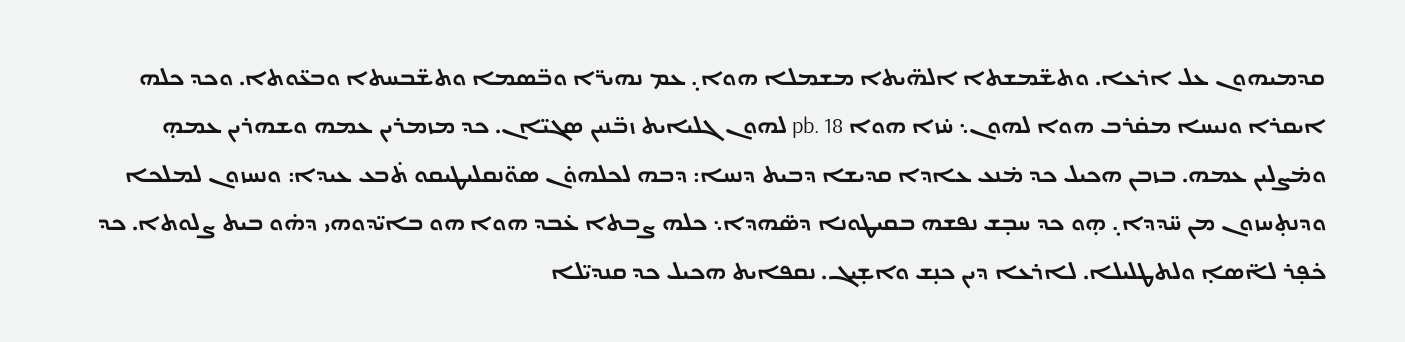ܩܕܡܝܗܘܢ ܥܠ ܐܪܥܐ. ܘܬܫ̈ܡܫܬܐ ܐܠܗ̈ܝܬܐ ܡܫܡܠܐ ܗܘܐ܉ ܥܡ ܢܗܝܪ̈ܐ ܘܒ̈ܣܡܐ ܘܬܫ̈ܒܚܬܐ ܘܒܥ̈ܘܬܐ. ܘܟܕ ܟܠܗ ܐܝܩܪܐ ܘܢܝܚܐ ܡܩ̇ܪܒ ܗܘܐ ܠܗܘܢ܆ ܚ̇ܙܐ ܗܘܐ pb. 18 ܠܗܘܢ ܓܠܝܐܝܬ ܙܒ̈ܢܝܢ ܣܓܝ̈ܐܢ. ܟܕ ܡܙܡܪܝܢ ܥܡܗ ܘܫܗܪܝܢ ܥܡܗ̣ ܘܡ̇ܨܠܝܢ ܥܡܗ. ܒܙܒܢ ܗܟܝܠ ܟܕ ܡ̇ܢܥ ܥܐܕܐ ܩܕܝܫܐ ܕܒܝܬ ܕܢܚܐ: ܕܒܗ ܠܟܠܗܘ̇ܢ ܣܘ̈ܢܩܠܝܛܝܩܘ ܬ̇ܒܥ ܥܝܕܐ: ܘܢܚܙܘܢ ܠܡܠܟܐ ܘܕܢܬ̣ܚܙܘܢ ܡܢ ܚ̈ܕܕܐ܉ ܗ̣ܘ ܟܕ ܚܒ̣ܫ ܢܦܫܗ ܒܩܝܛܘܢܐ ܕܣ̈ܗܕܐ܆ ܟܠܗ ܨܒܬܐ ܥ̇ܒܕ ܗܘܐ ܗܘ ܒܐܝ̈ܕܘܗܝ ܕܗ̇ܘ ܒܝܬ ܨܠܘܬܐ. ܟܕ ܟ̇ܦ̣ܪ ܠܐ̈ܣܐ̣ ܘܠܬܛܠܝܠܐ. ܠܐܪܥܐ ܕܝܢ ܟܢ̣ܫ ܘܐܫ̣ܝܓ. ܢܩܦܐܝܬ ܗܟܝܠ ܟܕ ܩܢܕܝ̈ܠܐ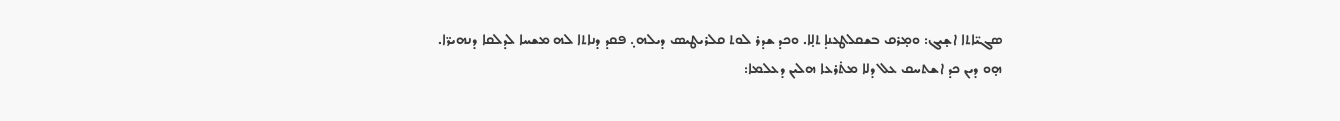ܣܓܝ̈ܐܬܐ ܐܫ̣ܝܓ: ܘܡ̣ܪܩ ܒܫܩܠܛܥܢܐ̣ ܬܠ̣ܐ. ܘܟܕ ܫܕܪ ܠܘܬ ܩܠܪܝܛܝܣ ܕܝܠܗ܉ ܦܩܕ ܕܢܐܬܐ ܠܗ ܡܫܚܐ ܠܕܠܩܐ ܕܢܗܝܪ̈ܐ. ܗ̣ܘ ܕܝܢ ܟܕ ܐܫܬܚܩ ܥܠ ܕܠܐ ܡܬ̇ܪܥܐ ܗܠܝܢ ܕܥܠܡܐ: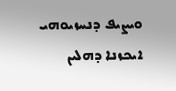ܘܝܨܝܦ ܕܢܚܙܝܘܗܝ ܐܝܟܙܢܐ ܕܗܠܝܢ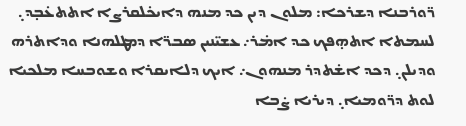ܪ̈ܘܪܒܢܐ ܕܫܪܟܐ: ܡܠܘܢ ܕܝܢ ܟܕ ܡܢܗ ܕܐܝܟ̇ܠܩܪܨܐ ܐܬܬܥ̇ܒ̣ܕ܉ ܠܚܡܬܐ ܐܬܗ̣ܦܟ ܟܕ ܐܡ̇ܪ܇ ܥܫܝ̈ܢܝܢ ܣܒܪ̈ܐ ܕܡܛܠܗܢܐ ܘܕܐܬܪܗ ܘܕܝܠܢ܉ ܕܟܕ ܐܫ̇ܬܕܪ ܡܢܗܘܢ܇ ܐܝܟ ܕܠܐܝܩܪܐ ܘܫܘܒܚܐ ܡܠܟܝܐ ܠܘܬ ܕܪ̈ܘܡܝܐ܉ ܕܝܪܝܐ ܨ̇ܒܐ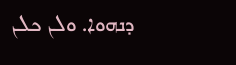ܕܢܗܘܐ. ܘܠܢ ܟܠܢ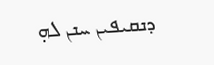ܕܢܩܝܦܝܢ ܚܢܢ ܠܗ̣